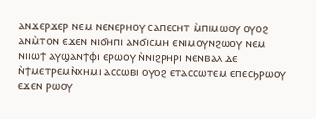ⲁⲛϫⲉⲣϫⲉⲣ ⲛⲉⲙ ⲛⲉⲛⲉⲣⲏⲟⲩ ⲥⲁⲡⲉⲥⲏⲧ ⲙ̀ⲡⲓⲙⲱⲟⲩ ⲟⲩⲟϩ ⲁⲛⲙ̀ⲧⲟⲛ ⲉϫⲉⲛ ⲛⲓϭⲏⲡⲓ ⲁⲛϭⲓⲥⲙⲏ ⲉⲛⲓⲙⲟⲩⲛϩⲱⲟⲩ ⲛⲉⲙ ⲛⲓⲓⲱϯ ⲁⲩϣⲁⲛϯⲫⲓ ⲉⲣⲱⲟⲩ ⲛ̀ⲛⲓϩⲣⲏⲣⲓ ⲛⲉⲛⲃⲁⲗ ⲇⲉ ⲛ̀ϯⲙⲉⲧⲣⲉⲙⲛ̀ⲭⲏⲙⲓ ⲁⲥⲥⲱⲃⲓ ⲟⲩⲟϩ ⲉⲧⲁⲥⲥⲱⲧⲉⲙ ⲉⲡⲉⲥϧⲣⲱⲟⲩ ⲉϫⲉⲛ ⲣⲱⲟⲩ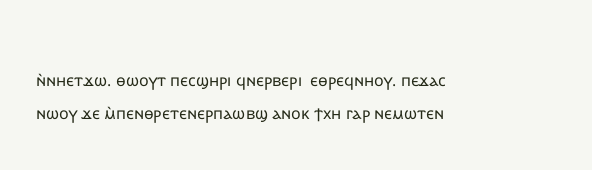ⲛ̀ⲛⲏⲉⲧϫⲱ. ⲑⲱⲟⲩⲧ ⲡⲉⲥϣⲏⲣⲓ ϥⲛⲉⲣⲃⲉⲣⲓ  ⲉⲑⲣⲉϥⲛⲏⲟⲩ. ⲡⲉϫⲁⲥ ⲛⲱⲟⲩ ϫⲉ ⲙ̀ⲡⲉⲛⲑⲣⲉⲧⲉⲛⲉⲣⲡⲁⲱⲃϣ ⲁⲛⲟⲕ ϯⲭⲏ ⲅⲁⲣ ⲛⲉⲙⲱⲧⲉⲛ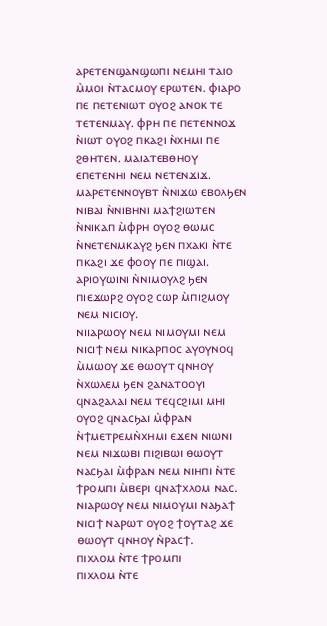ⲁⲣⲉⲧⲉⲛϣⲁⲛϣⲱⲡⲓ ⲛⲉⲙⲏⲓ ⲧⲁⲓⲟ ⲙ̀ⲙⲟⲓ ⲛ̀ⲧⲁⲥⲙⲟⲩ ⲉⲣⲱⲧⲉⲛ. ⲫⲓⲁⲣⲟ ⲡⲉ ⲡⲉⲧⲉⲛⲓⲱⲧ ⲟⲩⲟϩ ⲁⲛⲟⲕ ⲧⲉ ⲧⲉⲧⲉⲛⲙⲁⲩ. ⲫⲣⲏ ⲡⲉ ⲡⲉⲧⲉⲛⲛⲟϫ ⲛ̀ⲓⲱⲧ ⲟⲩⲟϩ ⲡⲕⲁϩⲓ ⲛ̀ⲭⲏⲙⲓ ⲡⲉ ϩⲑⲏⲧⲉⲛ. ⲙⲁⲓⲁⲧⲉⲃⲑⲏⲟⲩ ⲉⲡⲉⲧⲉⲛⲏⲓ ⲛⲉⲙ ⲛⲉⲧⲉⲛϫⲓϫ. ⲙⲁⲣⲉⲧⲉⲛⲛⲟⲩⲃⲧ ⲛ̀ⲛⲓϫⲱ ⲉⲃⲟⲗϧⲉⲛ ⲛⲓⲃⲁⲓ ⲛ̀ⲛⲓⲃⲏⲛⲓ ⲙⲁϯϩⲓⲱⲧⲉⲛ ⲛ̀ⲛⲓⲕⲁⲡ ⲙ̀ⲫⲣⲏ ⲟⲩⲟϩ ⲑⲱⲙⲥ ⲛ̀ⲛⲉⲧⲉⲛⲙⲕⲁⲩϩ ϧⲉⲛ ⲡⲭⲁⲕⲓ ⲛ̀ⲧⲉ ⲡⲕⲁϩⲓ ϫⲉ ⲫⲟⲟⲩ ⲡⲉ ⲡⲓϣⲁⲓ. ⲁⲣⲓⲟⲩⲱⲓⲛⲓ ⲛ̀ⲛⲓⲙⲟⲩⲗϩ ϧⲉⲛ ⲡⲓⲉϫⲱⲣϩ ⲟⲩⲟϩ ⲥⲱⲣ ⲙ̀ⲡⲓϩⲙⲟⲩ ⲛⲉⲙ ⲛⲓⲥⲓⲟⲩ.
ⲛⲓⲓⲁⲣⲱⲟⲩ ⲛⲉⲙ ⲛⲓⲙⲟⲩⲙⲓ ⲛⲉⲙ ⲛⲓⲥⲓϯ ⲛⲉⲙ ⲛⲓⲕⲁⲣⲡⲟⲥ ⲁⲩⲟⲩⲛⲟϥ ⲙ̀ⲙⲱⲟⲩ ϫⲉ ⲑⲱⲟⲩⲧ ϥⲛⲏⲟⲩ ⲛ̀ⲭⲱⲗⲉⲙ ϧⲉⲛ ϩⲁⲛⲁⲧⲟⲟⲩⲓ ϥⲛⲁϩⲁⲗⲁⲓ ⲛⲉⲙ ⲧⲉϥⲥϩⲓⲙⲓ ⲙⲏⲓ ⲟⲩⲟϩ ϥⲛⲁⲥϧⲁⲓ ⲙ̀ⲫⲣⲁⲛ ⲛ̀ϯⲙⲉⲧⲣⲉⲙⲛ̀ⲭⲏⲙⲓ ⲉϫⲉⲛ ⲛⲓⲱⲛⲓ ⲛⲉⲙ ⲛⲓϫⲱⲃⲓ ⲡⲓϩⲓⲃⲱⲓ ⲑⲱⲟⲩⲧ ⲛⲁⲥϧⲁⲓ ⲙ̀ⲫⲣⲁⲛ ⲛⲉⲙ ⲛⲓⲏⲡⲓ ⲛ̀ⲧⲉ ϯⲣⲟⲙⲡⲓ ⲙ̀ⲃⲉⲣⲓ ϥⲛⲁϯⲭⲗⲟⲙ ⲛⲁⲥ. ⲛⲓⲁⲣⲱⲟⲩ ⲛⲉⲙ ⲛⲓⲙⲟⲩⲙⲓ ⲛⲁϧⲁϯ ⲛⲓⲥⲓϯ ⲛⲁⲣⲱⲧ ⲟⲩⲟϩ ϯⲟⲩⲧⲁϩ ϫⲉ ⲑⲱⲟⲩⲧ ϥⲛⲏⲟⲩ ⲛ̀ⲣⲁⲥϯ.
ⲡⲓⲭⲗⲟⲙ ⲛ̀ⲧⲉ ϯⲣⲟⲙⲡⲓ
ⲡⲓⲭⲗⲟⲙ ⲛ̀ⲧⲉ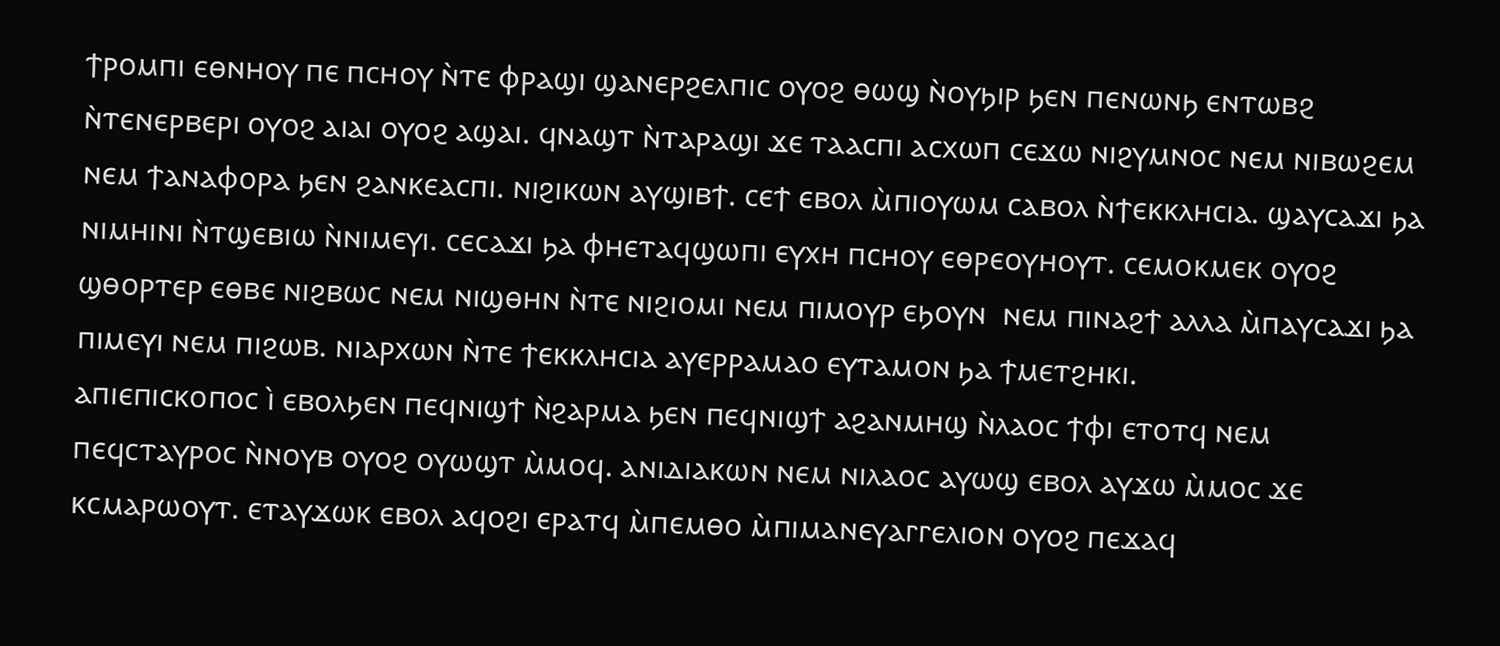ϯⲣⲟⲙⲡⲓ ⲉⲑⲛⲏⲟⲩ ⲡⲉ ⲡⲥⲏⲟⲩ ⲛ̀ⲧⲉ ⲫⲣⲁϣⲓ ϣⲁⲛⲉⲣϩⲉⲗⲡⲓⲥ ⲟⲩⲟϩ ⲑⲱϣ ⲛ̀ⲟⲩϧⲓⲣ ϧⲉⲛ ⲡⲉⲛⲱⲛϧ ⲉⲛⲧⲱⲃϩ ⲛ̀ⲧⲉⲛⲉⲣⲃⲉⲣⲓ ⲟⲩⲟϩ ⲁⲓⲁⲓ ⲟⲩⲟϩ ⲁϣⲁⲓ. ϥⲛⲁϣⲧ ⲛ̀ⲧⲁⲣⲁϣⲓ ϫⲉ ⲧⲁⲁⲥⲡⲓ ⲁⲥⲭⲱⲡ ⲥⲉϫⲱ ⲛⲓϩⲩⲙⲛⲟⲥ ⲛⲉⲙ ⲛⲓⲃⲱϩⲉⲙ ⲛⲉⲙ ϯⲁⲛⲁⲫⲟⲣⲁ ϧⲉⲛ ϩⲁⲛⲕⲉⲁⲥⲡⲓ. ⲛⲓϩⲓⲕⲱⲛ ⲁⲩϣⲓⲃϯ. ⲥⲉϯ ⲉⲃⲟⲗ ⲙ̀ⲡⲓⲟⲩⲱⲙ ⲥⲁⲃⲟⲗ ⲛ̀ϯⲉⲕⲕⲗⲏⲥⲓⲁ. ϣⲁⲩⲥⲁϫⲓ ϧⲁ ⲛⲓⲙⲏⲓⲛⲓ ⲛ̀ⲧϣⲉⲃⲓⲱ ⲛ̀ⲛⲓⲙⲉⲩⲓ. ⲥⲉⲥⲁϫⲓ ϧⲁ ⲫⲏⲉⲧⲁϥϣⲱⲡⲓ ⲉⲩⲭⲏ ⲡⲥⲏⲟⲩ ⲉⲑⲣⲉⲟⲩⲏⲟⲩⲧ. ⲥⲉⲙⲟⲕⲙⲉⲕ ⲟⲩⲟϩ ϣⲑⲟⲣⲧⲉⲣ ⲉⲑⲃⲉ ⲛⲓϩⲃⲱⲥ ⲛⲉⲙ ⲛⲓϣⲑⲏⲛ ⲛ̀ⲧⲉ ⲛⲓϩⲓⲟⲙⲓ ⲛⲉⲙ ⲡⲓⲙⲟⲩⲣ ⲉϧⲟⲩⲛ  ⲛⲉⲙ ⲡⲓⲛⲁϩϯ ⲁⲗⲗⲁ ⲙ̀ⲡⲁⲩⲥⲁϫⲓ ϧⲁ ⲡⲓⲙⲉⲩⲓ ⲛⲉⲙ ⲡⲓϩⲱⲃ. ⲛⲓⲁⲣⲭⲱⲛ ⲛ̀ⲧⲉ ϯⲉⲕⲕⲗⲏⲥⲓⲁ ⲁⲩⲉⲣⲣⲁⲙⲁⲟ ⲉⲩⲧⲁⲙⲟⲛ ϧⲁ ϯⲙⲉⲧϩⲏⲕⲓ.
ⲁⲡⲓⲉⲡⲓⲥⲕⲟⲡⲟⲥ ⲓ̀ ⲉⲃⲟⲗϧⲉⲛ ⲡⲉϥⲛⲓϣϯ ⲛ̀ϩⲁⲣⲙⲁ ϧⲉⲛ ⲡⲉϥⲛⲓϣϯ ⲁϩⲁⲛⲙⲏϣ ⲛ̀ⲗⲁⲟⲥ ϯⲫⲓ ⲉⲧⲟⲧϥ ⲛⲉⲙ ⲡⲉϥⲥⲧⲁⲩⲣⲟⲥ ⲛ̀ⲛⲟⲩⲃ ⲟⲩⲟϩ ⲟⲩⲱϣⲧ ⲙ̀ⲙⲟϥ. ⲁⲛⲓⲇⲓⲁⲕⲱⲛ ⲛⲉⲙ ⲛⲓⲗⲁⲟⲥ ⲁⲩⲱϣ ⲉⲃⲟⲗ ⲁⲩϫⲱ ⲙ̀ⲙⲟⲥ ϫⲉ ⲕⲥⲙⲁⲣⲱⲟⲩⲧ. ⲉⲧⲁⲩϫⲱⲕ ⲉⲃⲟⲗ ⲁϥⲟϩⲓ ⲉⲣⲁⲧϥ ⲙ̀ⲡⲉⲙⲑⲟ ⲙ̀ⲡⲓⲙⲁⲛⲉⲩⲁⲅⲅⲉⲗⲓⲟⲛ ⲟⲩⲟϩ ⲡⲉϫⲁϥ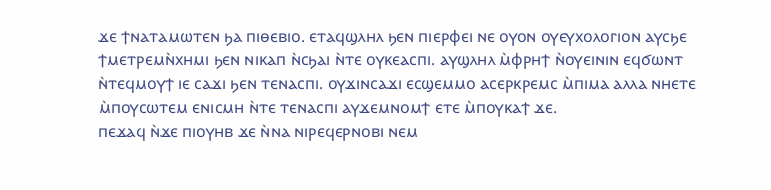ϫⲉ ϯⲛⲁⲧⲁⲙⲱⲧⲉⲛ ϧⲁ ⲡⲓⲑⲉⲃⲓⲟ. ⲉⲧⲁϥϣⲗⲏⲗ ϧⲉⲛ ⲡⲓⲉⲣⲫⲉⲓ ⲛⲉ ⲟⲩⲟⲛ ⲟⲩⲉⲩⲭⲟⲗⲟⲅⲓⲟⲛ ⲁⲩⲥϧⲉ ϯⲙⲉⲧⲣⲉⲙⲛ̀ⲭⲏⲙⲓ ϧⲉⲛ ⲛⲓⲕⲁⲡ ⲛ̀ⲥϧⲁⲓ ⲛ̀ⲧⲉ ⲟⲩⲕⲉⲁⲥⲡⲓ. ⲁⲩϣⲗⲏⲗ ⲙ̀ⲫⲣⲏϯ ⲛ̀ⲟⲩⲉⲓⲛⲓⲛ ⲉϥϭⲱⲛⲧ ⲛ̀ⲧⲉϥⲙⲟⲩϯ ⲓⲉ ⲥⲁϫⲓ ϧⲉⲛ ⲧⲉⲛⲁⲥⲡⲓ. ⲟⲩϫⲓⲛⲥⲁϫⲓ ⲉⲥϣⲉⲙⲙⲟ ⲁⲥⲉⲣⲕⲣⲉⲙⲥ ⲙ̀ⲡⲓⲙⲁ ⲁⲗⲗⲁ ⲛⲏⲉⲧⲉ ⲙ̀ⲡⲟⲩⲥⲱⲧⲉⲙ ⲉⲛⲓⲥⲙⲏ ⲛ̀ⲧⲉ ⲧⲉⲛⲁⲥⲡⲓ ⲁⲩϫⲉⲙⲛⲟⲙϯ ⲉⲧⲉ ⲙ̀ⲡⲟⲩⲕⲁϯ ϫⲉ.
ⲡⲉϫⲁϥ ⲛ̀ϫⲉ ⲡⲓⲟⲩⲏⲃ ϫⲉ ⲛ̀ⲛⲁ ⲛⲓⲣⲉϥⲉⲣⲛⲟⲃⲓ ⲛⲉⲙ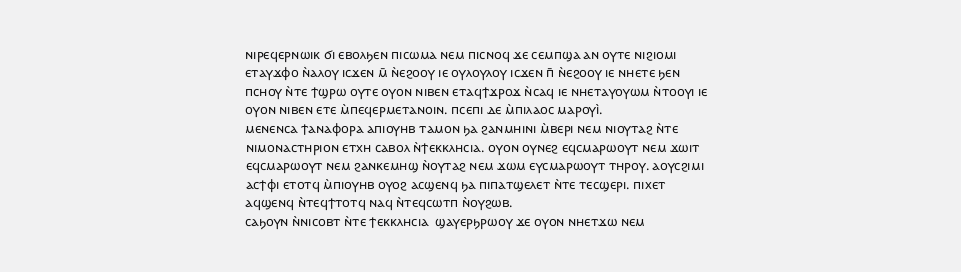ⲛⲓⲣⲉϥⲉⲣⲛⲱⲓⲕ ϭⲓ ⲉⲃⲟⲗϧⲉⲛ ⲡⲓⲥⲱⲙⲁ ⲛⲉⲙ ⲡⲓⲥⲛⲟϥ ϫⲉ ⲥⲉⲙⲡϣⲁ ⲁⲛ ⲟⲩⲧⲉ ⲛⲓϩⲓⲟⲙⲓ ⲉⲧⲁⲩϫⲫⲟ ⲛ̀ⲁⲗⲟⲩ ⲓⲥϫⲉⲛ ⲙ̄ ⲛ̀ⲉϩⲟⲟⲩ ⲓⲉ ⲟⲩⲗⲟⲩⲗⲟⲩ ⲓⲥϫⲉⲛ ⲡ̄ ⲛ̀ⲉϩⲟⲟⲩ ⲓⲉ ⲛⲏⲉⲧⲉ ϧⲉⲛ ⲡⲥⲏⲟⲩ ⲛ̀ⲧⲉ ϯϣⲣⲱ ⲟⲩⲧⲉ ⲟⲩⲟⲛ ⲛⲓⲃⲉⲛ ⲉⲧⲁϥϯϫⲣⲟϫ ⲛ̀ⲥⲁϥ ⲓⲉ ⲛⲏⲉⲧⲁⲩⲟⲩⲱⲙ ⲛ̀ⲧⲟⲟⲩⲓ ⲓⲉ ⲟⲩⲟⲛ ⲛⲓⲃⲉⲛ ⲉⲧⲉ ⲙ̀ⲡⲉϥⲉⲣⲙⲉⲧⲁⲛⲟⲓⲛ. ⲡⲥⲉⲡⲓ ⲇⲉ ⲙ̀ⲡⲓⲗⲁⲟⲥ ⲙⲁⲣⲟⲩⲓ̀.
ⲙⲉⲛⲉⲛⲥⲁ ϯⲁⲛⲁⲫⲟⲣⲁ ⲁⲡⲓⲟⲩⲏⲃ ⲧⲁⲙⲟⲛ ϧⲁ ϩⲁⲛⲙⲏⲓⲛⲓ ⲙ̀ⲃⲉⲣⲓ ⲛⲉⲙ ⲛⲓⲟⲩⲧⲁϩ ⲛ̀ⲧⲉ ⲛⲓⲙⲟⲛⲁⲥⲧⲏⲣⲓⲟⲛ ⲉⲧⲭⲏ ⲥⲁⲃⲟⲗ ⲛ̀ϯⲉⲕⲕⲗⲏⲥⲓⲁ. ⲟⲩⲟⲛ ⲟⲩⲛⲉϩ ⲉϥⲥⲙⲁⲣⲱⲟⲩⲧ ⲛⲉⲙ ϫⲱⲓⲧ ⲉϥⲥⲙⲁⲣⲱⲟⲩⲧ ⲛⲉⲙ ϩⲁⲛⲕⲉⲙⲏϣ ⲛ̀ⲟⲩⲧⲁϩ ⲛⲉⲙ ϫⲱⲙ ⲉⲩⲥⲙⲁⲣⲱⲟⲩⲧ ⲧⲏⲣⲟⲩ. ⲁⲟⲩⲥϩⲓⲙⲓ ⲁⲥϯⲫⲓ ⲉⲧⲟⲧϥ ⲙ̀ⲡⲓⲟⲩⲏⲃ ⲟⲩⲟϩ ⲁⲥϣⲉⲛϥ ϧⲁ ⲡⲓⲡⲁⲧϣⲉⲗⲉⲧ ⲛ̀ⲧⲉ ⲧⲉⲥϣⲉⲣⲓ. ⲡⲓⲭⲉⲧ ⲁϥϣⲉⲛϥ ⲛ̀ⲧⲉϥϯⲧⲟⲧϥ ⲛⲁϥ ⲛ̀ⲧⲉϥⲥⲱⲧⲡ ⲛ̀ⲟⲩϩⲱⲃ.
ⲥⲁϧⲟⲩⲛ ⲛ̀ⲛⲓⲥⲟⲃⲧ ⲛ̀ⲧⲉ ϯⲉⲕⲕⲗⲏⲥⲓⲁ  ϣⲁⲩⲉⲣϧⲣⲱⲟⲩ ϫⲉ ⲟⲩⲟⲛ ⲛⲏⲉⲧϫⲱ ⲛⲉⲙ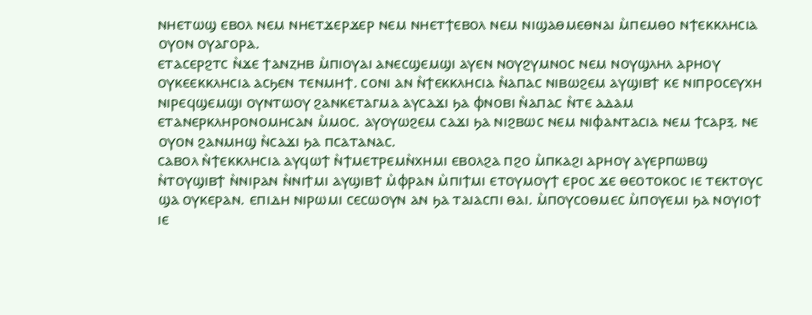ⲛⲏⲉⲧⲱϣ ⲉⲃⲟⲗ ⲛⲉⲙ ⲛⲏⲉⲧϫⲉⲣϫⲉⲣ ⲛⲉⲙ ⲛⲏⲉⲧϯⲉⲃⲟⲗ ⲛⲉⲙ ⲛⲓϣⲁⲑⲙⲉⲑⲛⲁⲓ ⲙ̀ⲡⲉⲙⲑⲟ ⲛϯⲉⲕⲕⲗⲏⲥⲓⲁ ⲟⲩⲟⲛ ⲟⲩⲁⲅⲟⲣⲁ.
ⲉⲧⲁⲥⲉⲣϩⲧⲥ ⲛ̀ϫⲉ ϯⲁⲛⲍⲏⲃ ⲙ̀ⲡⲓⲟⲩⲁⲓ ⲁⲛⲉⲥϣⲉⲙϣⲓ ⲁⲩⲉⲛ ⲛⲟⲩϩⲩⲙⲛⲟⲥ ⲛⲉⲙ ⲛⲟⲩϣⲗⲏⲗ ⲁⲣⲏⲟⲩ ⲟⲩⲕⲉⲉⲕⲕⲗⲏⲥⲓⲁ ⲁⲥϧⲉⲛ ⲧⲉⲛⲙⲏϯ. ⲥⲟⲛⲓ ⲁⲛ ⲛ̀ϯⲉⲕⲕⲗⲏⲥⲓⲁ ⲛ̀ⲁⲡⲁⲥ ⲛⲓⲃⲱϩⲉⲙ ⲁⲩϣⲓⲃϯ ⲕⲉ ⲛⲓⲡⲣⲟⲥⲉⲩⲭⲏ ⲛⲓⲣⲉϥϣⲉⲙϣⲓ ⲟⲩⲛⲧⲱⲟⲩ ϩⲁⲛⲕⲉⲧⲁⲅⲙⲁ ⲁⲩⲥⲁϫⲓ ϧⲁ ⲫⲛⲟⲃⲓ ⲛ̀ⲁⲡⲁⲥ ⲛ̀ⲧⲉ ⲁⲇⲁⲙ ⲉⲧⲁⲛⲉⲣⲕⲗⲏⲣⲟⲛⲟⲙⲏⲥⲁⲛ ⲙ̀ⲙⲟⲥ. ⲁⲩⲟⲩⲱϩⲉⲙ ⲥⲁϫⲓ ϧⲁ ⲛⲓϩⲃⲱⲥ ⲛⲉⲙ ⲛⲓⲫⲁⲛⲧⲁⲥⲓⲁ ⲛⲉⲙ ϯⲥⲁⲣⲝ. ⲛⲉ ⲟⲩⲟⲛ ϩⲁⲛⲙⲏϣ ⲛ̀ⲥⲁϫⲓ ϧⲁ ⲡⲥⲁⲧⲁⲛⲁⲥ.
ⲥⲁⲃⲟⲗ ⲛ̀ϯⲉⲕⲕⲗⲏⲥⲓⲁ ⲁⲩϥⲱϯ ⲛ̀ϯⲙⲉⲧⲣⲉⲙⲛ̀ⲭⲏⲙⲓ ⲉⲃⲟⲗϩⲁ ⲡϩⲟ ⲙ̀ⲡⲕⲁϩⲓ ⲁⲣⲏⲟⲩ ⲁⲩⲉⲣⲡⲱⲃϣ ⲛ̀ⲧⲟⲩϣⲓⲃϯ ⲛ̀ⲛⲓⲣⲁⲛ ⲛ̀ⲛⲓϯⲙⲓ ⲁⲩϣⲓⲃϯ ⲙ̀ⲫⲣⲁⲛ ⲙ̀ⲡⲓϯⲙⲓ ⲉⲧⲟⲩⲙⲟⲩϯ ⲉⲣⲟⲥ ϫⲉ ⲑⲉⲟⲧⲟⲕⲟⲥ ⲓⲉ ⲧⲉⲕⲧⲟⲩⲥ ϣⲁ ⲟⲩⲕⲉⲣⲁⲛ. ⲉⲡⲓⲇⲏ ⲛⲓⲣⲱⲙⲓ ⲥⲉⲥⲱⲟⲩⲛ ⲁⲛ ϧⲁ ⲧⲁⲓⲁⲥⲡⲓ ⲑⲁⲓ. ⲙ̀ⲡⲟⲩⲥⲟⲑⲙⲉⲥ ⲙ̀ⲡⲟⲩⲉⲙⲓ ϧⲁ ⲛⲟⲩⲓⲟϯ ⲓⲉ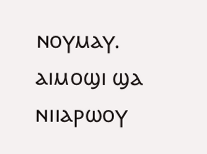ⲛⲟⲩⲙⲁⲩ.
ⲁⲓⲙⲟϣⲓ ϣⲁ ⲛⲓⲓⲁⲣⲱⲟⲩ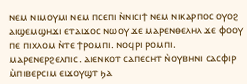ⲛⲉⲙ ⲛⲓⲙⲟⲩⲙⲓ ⲛⲉⲙ ⲡⲥⲉⲡⲓ ⲛ̀ⲛⲓⲥⲓϯ ⲛⲉⲙ ⲛⲓⲕⲁⲣⲡⲟⲥ ⲟⲩⲟϩ ⲁⲓϣⲉⲙϣⲏϫⲓ ⲉⲧⲁⲓϫⲟⲥ ⲛⲱⲟⲩ ϫⲉ ⲙⲁⲣⲉⲛⲑⲉⲗⲏⲗ ϫⲉ ⲫⲟⲟⲩ ⲡⲉ ⲡⲓⲭⲗⲟⲙ ⲛ̀ⲧⲉ ϯⲣⲟⲙⲡⲓ. ⲛⲟϥⲣⲓ ⲣⲟⲙⲡⲓ. ⲙⲁⲣⲉⲛⲉⲣϩⲉⲗⲡⲓⲥ. ⲁⲓⲉⲛⲕⲟⲧ ⲥⲁⲡⲉⲥⲏⲧ ⲛ̀ⲟⲩⲃⲏⲛⲓ ⲥⲁⲥⲫⲓⲣ ⲙ̀ⲡⲓⲃⲉⲣⲥⲓⲙ ⲉⲓϫⲟⲩϣⲧ ϧⲁ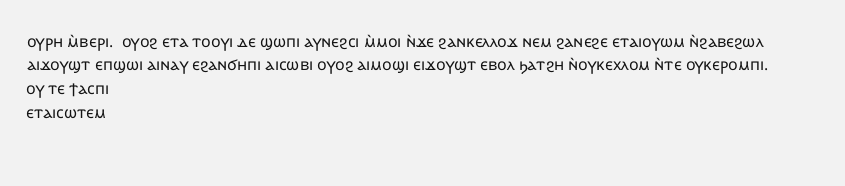ⲟⲩⲣⲏ ⲙ̀ⲃⲉⲣⲓ.  ⲟⲩⲟϩ ⲉⲧⲁ ⲧⲟⲟⲩⲓ ⲇⲉ ϣⲱⲡⲓ ⲁⲩⲛⲉϩⲥⲓ ⲙ̀ⲙⲟⲓ ⲛ̀ϫⲉ ϩⲁⲛⲕⲉⲗⲗⲟϫ ⲛⲉⲙ ϩⲁⲛⲉϩⲉ ⲉⲧⲁⲓⲟⲩⲱⲙ ⲛ̀ϩⲁⲃⲉϩⲱⲗ ⲁⲓϫⲟⲩϣⲧ ⲉⲡϣⲱⲓ ⲁⲓⲛⲁⲩ ⲉϩⲁⲛϭⲏⲡⲓ ⲁⲓⲥⲱⲃⲓ ⲟⲩⲟϩ ⲁⲓⲙⲟϣⲓ ⲉⲓϫⲟⲩϣⲧ ⲉⲃⲟⲗ ϧⲁⲧϩⲏ ⲛ̀ⲟⲩⲕⲉⲭⲗⲟⲙ ⲛ̀ⲧⲉ ⲟⲩⲕⲉⲣⲟⲙⲡⲓ.
ⲟⲩ ⲧⲉ ϯⲁⲥⲡⲓ
ⲉⲧⲁⲓⲥⲱⲧⲉⲙ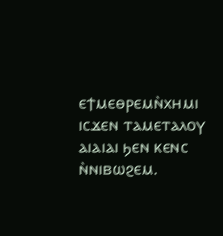ⲉϯⲙⲉⲑⲣⲉⲙⲛ̀ⲭⲏⲙⲓ ⲓⲥϫⲉⲛ ⲧⲁⲙⲉⲧⲁⲗⲟⲩ ⲁⲓⲁⲓⲁⲓ ϧⲉⲛ ⲕⲉⲛⲥ ⲛ̀ⲛⲓⲃⲱϩⲉⲙ.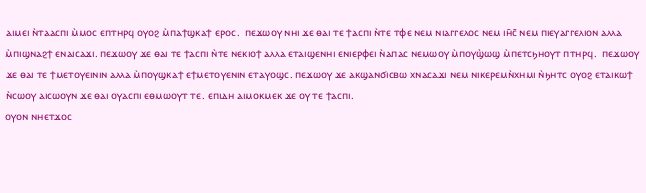ⲁⲓⲙⲉⲓ ⲛ̀ⲧⲁⲁⲥⲡⲓ ⲙ̀ⲙⲟⲥ ⲉⲡⲧⲏⲣϥ ⲟⲩⲟϩ ⲙ̀ⲡⲁϯϣⲕⲁϯ ⲉⲣⲟⲥ.  ⲡⲉϫⲱⲟⲩ ⲛⲏⲓ ϫⲉ ⲑⲁⲓ ⲧⲉ ϯⲁⲥⲡⲓ ⲛ̀ⲧⲉ ⲧⲫⲉ ⲛⲉⲙ ⲛⲓⲁⲅⲅⲉⲗⲟⲥ ⲛⲉⲙ ⲓⲏ̄ⲥ̄ ⲛⲉⲙ ⲡⲓⲉⲩⲁⲅⲅⲉⲗⲓⲟⲛ ⲁⲗⲗⲁ ⲙ̀ⲡⲓϣⲛⲁϩϯ ⲉⲛⲁⲓⲥⲁϫⲓ. ⲡⲉϫⲱⲟⲩ ϫⲉ ⲑⲁⲓ ⲧⲉ ϯⲁⲥⲡⲓ ⲛ̀ⲧⲉ ⲛⲉⲕⲓⲟϯ ⲁⲗⲗⲁ ⲉⲧⲁⲓϣⲉⲛⲏⲓ ⲉⲛⲓⲉⲣⲫⲉⲓ ⲛ̀ⲁⲡⲁⲥ ⲛⲉⲙⲱⲟⲩ ⲙ̀ⲡⲟⲩϣ̀ⲱϣ ⲙ̀ⲡⲉⲧⲥϧⲏⲟⲩⲧ ⲡⲧⲏⲣϥ.  ⲡⲉϫⲱⲟⲩ ϫⲉ ⲑⲁⲓ ⲧⲉ ϯⲙⲉⲧⲟⲩⲉⲓⲛⲓⲛ ⲁⲗⲗⲁ ⲙ̀ⲡⲟⲩϣⲕⲁϯ ⲉϯⲙⲉⲧⲟⲩⲉⲛⲓⲛ ⲉⲧⲁⲩⲟϣⲥ. ⲡⲉϫⲱⲟⲩ ϫⲉ ⲁⲕϣⲁⲛϭⲓⲥⲃⲱ ⲭⲛⲁⲥⲁϫⲓ ⲛⲉⲙ ⲛⲓⲕⲉⲣⲉⲙⲛ̀ⲭⲏⲙⲓ ⲛ̀ϧⲏⲧⲥ ⲟⲩⲟϩ ⲉⲧⲁⲓⲕⲱϯ ⲛ̀ⲥⲱⲟⲩ ⲁⲓⲥⲱⲟⲩⲛ ϫⲉ ⲑⲁⲓ ⲟⲩⲁⲥⲡⲓ ⲉⲑⲙⲱⲟⲩⲧ ⲧⲉ. ⲉⲡⲓⲇⲏ ⲁⲓⲙⲟⲕⲙⲉⲕ ϫⲉ ⲟⲩ ⲧⲉ ϯⲁⲥⲡⲓ.
ⲟⲩⲟⲛ ⲛⲏⲉⲧϫⲟⲥ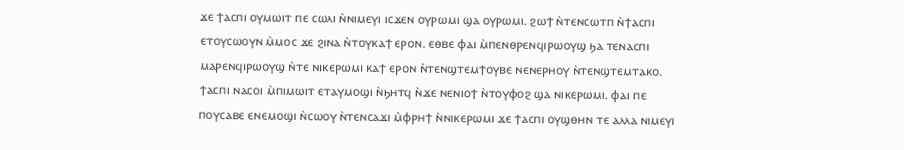ϫⲉ ϯⲁⲥⲡⲓ ⲟⲩⲙⲱⲓⲧ ⲡⲉ ⲥⲱⲗⲓ ⲛ̀ⲛⲓⲙⲉⲩⲓ ⲓⲥϫⲉⲛ ⲟⲩⲣⲱⲙⲓ ϣⲁ ⲟⲩⲣⲱⲙⲓ. ϩⲱϯ ⲛ̀ⲧⲉⲛⲥⲱⲧⲡ ⲛ̀ϯⲁⲥⲡⲓ ⲉⲧⲟⲩⲥⲱⲟⲩⲛ ⲙ̀ⲙⲟⲥ ϫⲉ ϩⲓⲛⲁ ⲛ̀ⲧⲟⲩⲕⲁϯ ⲉⲣⲟⲛ. ⲉⲑⲃⲉ ⲫⲁⲓ ⲙ̀ⲡⲉⲛⲑⲣⲉⲛϥⲓⲣⲱⲟⲩϣ ϧⲁ ⲧⲉⲛⲁⲥⲡⲓ ⲙⲁⲣⲉⲛϥⲓⲣⲱⲟⲩϣ ⲛ̀ⲧⲉ ⲛⲓⲕⲉⲣⲱⲙⲓ ⲕⲁϯ ⲉⲣⲟⲛ ⲛ̀ⲧⲉⲛϣⲧⲉⲙϯⲟⲩⲃⲉ ⲛⲉⲛⲉⲣⲏⲟⲩ ⲛ̀ⲧⲉⲛϣⲧⲉⲙⲧⲁⲕⲟ. ϯⲁⲥⲡⲓ ⲛⲁⲥⲟⲓ ⲙ̀ⲡⲓⲙⲱⲓⲧ ⲉⲧⲁⲩⲙⲟϣⲓ ⲛ̀ϧⲏⲧϥ ⲛ̀ϫⲉ ⲛⲉⲛⲓⲟϯ ⲛ̀ⲧⲟⲩⲫⲟϩ ϣⲁ ⲛⲓⲕⲉⲣⲱⲙⲓ. ⲫⲁⲓ ⲡⲉ ⲡⲟⲩⲥⲁⲃⲉ ⲉⲛⲉⲙⲟϣⲓ ⲛ̀ⲥⲱⲟⲩ ⲛ̀ⲧⲉⲛⲥⲁϫⲓ ⲙ̀ⲫⲣⲏϯ ⲛ̀ⲛⲓⲕⲉⲣⲱⲙⲓ ϫⲉ ϯⲁⲥⲡⲓ ⲟⲩϣⲑⲏⲛ ⲧⲉ ⲁⲗⲗⲁ ⲛⲓⲙⲉⲩⲓ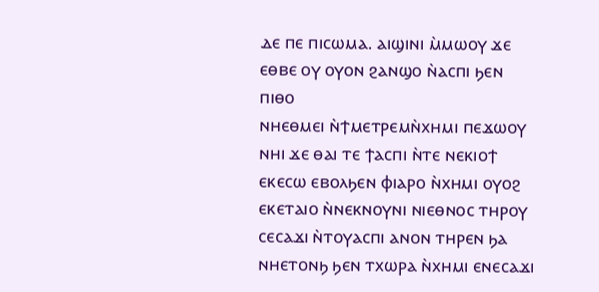ⲇⲉ ⲡⲉ ⲡⲓⲥⲱⲙⲁ. ⲁⲓϣⲓⲛⲓ ⲙ̀ⲙⲱⲟⲩ ϫⲉ ⲉⲑⲃⲉ ⲟⲩ ⲟⲩⲟⲛ ϩⲁⲛϣⲟ ⲛ̀ⲁⲥⲡⲓ ϧⲉⲛ ⲡⲓⲑⲟ
ⲛⲏⲉⲑⲙⲉⲓ ⲛ̀ϯⲙⲉⲧⲣⲉⲙⲛ̀ⲭⲏⲙⲓ ⲡⲉϫⲱⲟⲩ ⲛⲏⲓ ϫⲉ ⲑⲁⲓ ⲧⲉ ϯⲁⲥⲡⲓ ⲛ̀ⲧⲉ ⲛⲉⲕⲓⲟϯ ⲉⲕⲉⲥⲱ ⲉⲃⲟⲗϧⲉⲛ ⲫⲓⲁⲣⲟ ⲛ̀ⲭⲏⲙⲓ ⲟⲩⲟϩ ⲉⲕⲉⲧⲁⲓⲟ ⲛ̀ⲛⲉⲕⲛⲟⲩⲛⲓ ⲛⲓⲉⲑⲛⲟⲥ ⲧⲏⲣⲟⲩ ⲥⲉⲥⲁϫⲓ ⲛ̀ⲧⲟⲩⲁⲥⲡⲓ ⲁⲛⲟⲛ ⲧⲏⲣⲉⲛ ϧⲁ ⲛⲏⲉⲧⲟⲛϧ ϧⲉⲛ ⲧⲭⲱⲣⲁ ⲛ̀ⲭⲏⲙⲓ ⲉⲛⲉⲥⲁϫⲓ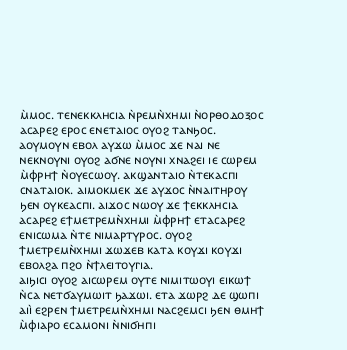ⲙ̀ⲙⲟⲥ. ⲧⲉⲛⲉⲕⲕⲗⲏⲥⲓⲁ ⲛ̀ⲣⲉⲙⲛ̀ⲭⲏⲙⲓ ⲛ̀ⲟⲣⲑⲟⲇⲟⲝⲟⲥ ⲁⲥⲁⲣⲉϩ ⲉⲣⲟⲥ ⲉⲛⲉⲧⲁⲓⲟⲥ ⲟⲩⲟϩ ⲧⲁⲛϧⲟⲥ. ⲁⲟⲩⲙⲟⲩⲛ ⲉⲃⲟⲗ ⲁⲩϫⲱ ⲙ̀ⲙⲟⲥ ϫⲉ ⲛⲁⲓ ⲛⲉ ⲛⲉⲕⲛⲟⲩⲛⲓ ⲟⲩⲟϩ ⲁϭⲛⲉ ⲛⲟⲩⲛⲓ ⲭⲛⲁϩⲉⲓ ⲓⲉ ⲥⲱⲣⲉⲙ ⲙ̀ⲫⲣⲏϯ ⲛ̀ⲟⲩⲉⲥⲱⲟⲩ. ⲁⲕϣⲁⲛⲧⲁⲓⲟ ⲛ̀ⲧⲉⲕⲁⲥⲡⲓ ⲥⲛⲁⲧⲁⲓⲟⲕ. ⲁⲓⲙⲟⲕⲙⲉⲕ ϫⲉ ⲁⲩϫⲟⲥ ⲛ̀ⲛⲁⲓⲧⲏⲣⲟⲩ ϧⲉⲛ ⲟⲩⲕⲉⲁⲥⲡⲓ. ⲁⲓϫⲟⲥ ⲛⲱⲟⲩ ϫⲉ ϯⲉⲕⲕⲗⲏⲥⲓⲁ ⲁⲥⲁⲣⲉϩ ⲉϯⲙⲉⲧⲣⲉⲙⲛ̀ⲭⲏⲙⲓ ⲙ̀ⲫⲣⲏϯ ⲉⲧⲁⲥⲁⲣⲉϩ ⲉⲛⲓⲥⲱⲙⲁ ⲛ̀ⲧⲉ ⲛⲓⲙⲁⲣⲧⲩⲣⲟⲥ. ⲟⲩⲟϩ ϯⲙⲉⲧⲣⲉⲙⲛ̀ⲭⲏⲙⲓ ϫⲱϫⲉⲃ ⲕⲁⲧⲁ ⲕⲟⲩϫⲓ ⲕⲟⲩϫⲓ ⲉⲃⲟⲗϩⲁ ⲡϩⲟ ⲛ̀ϯⲗⲉⲓⲧⲟⲩⲅⲓⲁ.
ⲁⲓϧⲓⲥⲓ ⲟⲩⲟϩ ⲁⲓⲥⲱⲣⲉⲙ ⲟⲩⲧⲉ ⲛⲓⲙⲓⲧⲱⲟⲩⲓ ⲉⲓⲕⲱϯ ⲛ̀ⲥⲁ ⲛⲉⲧϭⲁⲩⲙⲱⲓⲧ ϧⲁϫⲱⲓ. ⲉⲧⲁ ϫⲱⲣϩ ⲇⲉ ϣⲱⲡⲓ ⲁⲓⲓ̀ ⲉϩⲣⲉⲛ ϯⲙⲉⲧⲣⲉⲙⲛ̀ⲭⲏⲙⲓ ⲛⲁⲥϩⲉⲙⲥⲓ ϧⲉⲛ ⲑⲙⲏϯ ⲙ̀ⲫⲓⲁⲣⲟ ⲉⲥⲁⲙⲟⲛⲓ ⲛ̀ⲛⲓϭⲏⲡⲓ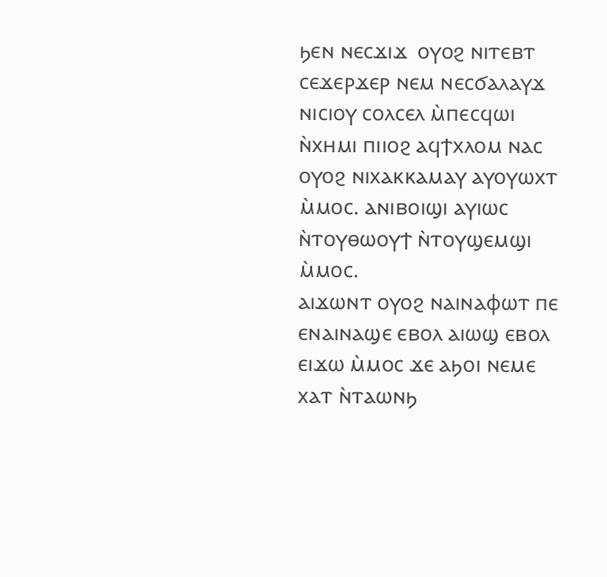ϧⲉⲛ ⲛⲉⲥϫⲓϫ  ⲟⲩⲟϩ ⲛⲓⲧⲉⲃⲧ ⲥⲉϫⲉⲣϫⲉⲣ ⲛⲉⲙ ⲛⲉⲥϭⲁⲗⲁⲩϫ ⲛⲓⲥⲓⲟⲩ ⲥⲟⲗⲥⲉⲗ ⲙ̀ⲡⲉⲥϥⲱⲓ ⲛ̀ⲭⲏⲙⲓ ⲡⲓⲓⲟϩ ⲁϥϯⲭⲗⲟⲙ ⲛⲁⲥ ⲟⲩⲟϩ ⲛⲓⲭⲁⲕⲕⲁⲙⲁⲩ ⲁⲩⲟⲩⲱⲭⲧ ⲙ̀ⲙⲟⲥ. ⲁⲛⲓⲃⲟⲓϣⲓ ⲁⲩⲓⲱⲥ ⲛ̀ⲧⲟⲩⲑⲱⲟⲩϯ ⲛ̀ⲧⲟⲩϣⲉⲙϣⲓ ⲙ̀ⲙⲟⲥ.
ⲁⲓϫⲱⲛⲧ ⲟⲩⲟϩ ⲛⲁⲓⲛⲁⲫⲱⲧ ⲡⲉ ⲉⲛⲁⲓⲛⲁϣⲉ ⲉⲃⲟⲗ ⲁⲓⲱϣ ⲉⲃⲟⲗ ⲉⲓϫⲱ ⲙ̀ⲙⲟⲥ ϫⲉ ⲁϧⲟⲓ ⲛⲉⲙⲉ ⲭⲁⲧ ⲛ̀ⲧⲁⲱⲛϧ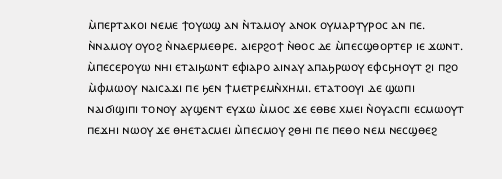ⲙ̀ⲡⲉⲣⲧⲁⲕⲟⲓ ⲛⲉⲙⲉ ϯⲟⲩⲱϣ ⲁⲛ ⲛ̀ⲧⲁⲙⲟⲩ ⲁⲛⲟⲕ ⲟⲩⲙⲁⲣⲧⲩⲣⲟⲥ ⲁⲛ ⲡⲉ. ⲛ̀ⲛⲁⲙⲟⲩ ⲟⲩⲟϩ ⲛ̀ⲛⲁⲉⲣⲙⲉⲑⲣⲉ. ⲁⲓⲉⲣϩⲟϯ ⲛ̀ⲑⲟⲥ ⲇⲉ ⲙ̀ⲡⲉⲥϣⲑⲟⲣⲧⲉⲣ ⲓⲉ ϫⲱⲛⲧ. ⲙ̀ⲡⲉⲥⲉⲣⲟⲩⲱ ⲛⲏⲓ ⲉⲧⲁⲓϧⲱⲛⲧ ⲉⲫⲓⲁⲣⲟ ⲁⲓⲛⲁⲩ ⲁⲡⲁϧⲣⲱⲟⲩ ⲉⲫⲥϧⲏⲟⲩⲧ ϩⲓ ⲡϩⲟ ⲙ̀ⲫⲙⲱⲟⲩ ⲛⲁⲓⲥⲁϫⲓ ⲡⲉ ϧⲉⲛ ϯⲙⲉⲧⲣⲉⲙⲛ̀ⲭⲏⲙⲓ. ⲉⲧⲁⲧⲟⲟⲩⲓ ⲇⲉ ϣⲱⲡⲓ ⲛⲁⲓϭⲓϣⲓⲡⲓ ⲧⲟⲛⲟⲩ ⲁⲩϣⲉⲛⲧ ⲉⲩϫⲱ ⲙ̀ⲙⲟⲥ ϫⲉ ⲉⲑⲃⲉ ⲭⲙⲉⲓ ⲛ̀ⲟⲩⲁⲥⲡⲓ ⲉⲥⲙⲱⲟⲩⲧ ⲡⲉϫⲏⲓ ⲛⲱⲟⲩ ϫⲉ ⲑⲏⲉⲧⲁⲥⲙⲉⲓ ⲙ̀ⲡⲉⲥⲙⲟⲩ ϩⲑⲏⲓ ⲡⲉ ⲡⲉⲑⲟ ⲛⲉⲙ ⲛⲉⲥϣⲑⲉϩ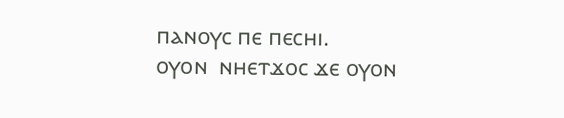ⲡⲁⲛⲟⲩⲥ ⲡⲉ ⲡⲉⲥⲏⲓ.
ⲟⲩⲟⲛ  ⲛⲏⲉⲧϫⲟⲥ ϫⲉ ⲟⲩⲟⲛ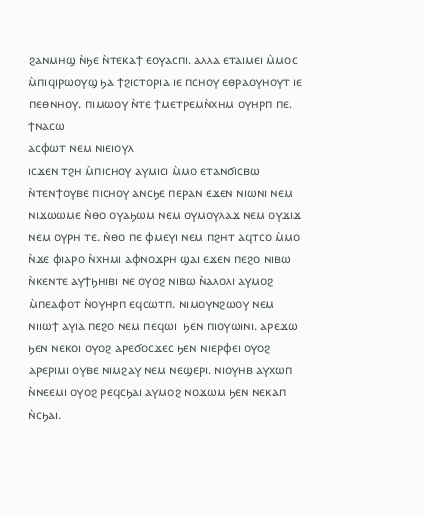ϩⲁⲛⲙⲏϣ ⲛ̀ϧⲉ ⲛ̀ⲧⲉⲕⲁϯ ⲉⲟⲩⲁⲥⲡⲓ. ⲁⲗⲗⲁ ⲉⲧⲁⲓⲙⲉⲓ ⲙ̀ⲙⲟⲥ ⲙ̀ⲡⲓϥⲓⲣⲱⲟⲩϣ ϧⲁ ϯϩⲓⲥⲧⲟⲣⲓⲁ ⲓⲉ ⲡⲥⲏⲟⲩ ⲉⲑⲣⲁⲟⲩⲏⲟⲩⲧ ⲓⲉ ⲡⲉⲑⲛⲏⲟⲩ. ⲡⲓⲙⲱⲟⲩ ⲛ̀ⲧⲉ ϯⲙⲉⲧⲣⲉⲙⲛ̀ⲭⲏⲙ ⲟⲩⲏⲣⲡ ⲡⲉ. ϯⲛⲁⲥⲱ
ⲁⲥⲫⲱⲧ ⲛⲉⲙ ⲛⲓⲉⲓⲟⲩⲗ
ⲓⲥϫⲉⲛ ⲧϩⲏ ⲙ̀ⲡⲓⲥⲏⲟⲩ ⲁⲩⲙⲓⲥⲓ ⲙ̀ⲙⲟ ⲉⲧⲁⲛϭⲓⲥⲃⲱ ⲛ̀ⲧⲉⲛϯⲟⲩⲃⲉ ⲡⲓⲥⲏⲟⲩ ⲁⲛⲥϧⲉ ⲡⲉⲣⲁⲛ ⲉϫⲉⲛ ⲛⲓⲱⲛⲓ ⲛⲉⲙ ⲛⲓϫⲱⲱⲙⲉ ⲛ̀ⲑⲟ ⲟⲩⲁϧⲱⲙ ⲛⲉⲙ ⲟⲩⲙⲟⲩⲗⲁϫ ⲛⲉⲙ ⲟⲩϫⲓϫ ⲛⲉⲙ ⲟⲩⲣⲏ ⲧⲉ. ⲛ̀ⲑⲟ ⲡⲉ ⲫⲙⲉⲩⲓ ⲛⲉⲙ ⲡϩⲏⲧ ⲁϥⲧⲥⲟ ⲙ̀ⲙⲟ ⲛ̀ϫⲉ ⲫⲓⲁⲣⲟ ⲛ̀ⲭⲏⲙⲓ ⲁⲫⲛⲟϫⲣⲏ ϣⲁⲓ ⲉϫⲉⲛ ⲡⲉϩⲟ ⲛⲓⲃⲱ ⲛ̀ⲕⲉⲛⲧⲉ ⲁⲩϯϧⲏⲓⲃⲓ ⲛⲉ ⲟⲩⲟϩ ⲛⲓⲃⲱ ⲛ̀ⲁⲗⲟⲗⲓ ⲁⲩⲙⲟϩ ⲙ̀ⲡⲉⲁⲫⲟⲧ ⲛ̀ⲟⲩⲏⲣⲡ ⲉϥⲥⲱⲧⲡ. ⲛⲓⲙⲟⲩⲛϩⲱⲟⲩ ⲛⲉⲙ ⲛⲓⲓⲱϯ ⲁⲩⲓⲁ ⲡⲉϩⲟ ⲛⲉⲙ ⲡⲉϥⲱⲓ  ϧⲉⲛ ⲡⲓⲟⲩⲱⲓⲛⲓ. ⲁⲣⲉϫⲱ ϧⲉⲛ ⲛⲉⲕⲟⲓ ⲟⲩⲟϩ ⲁⲣⲉϭⲟⲥϫⲉⲥ ϧⲉⲛ ⲛⲓⲉⲣⲫⲉⲓ ⲟⲩⲟϩ ⲁⲣⲉⲣⲓⲙⲓ ⲟⲩⲃⲉ ⲛⲓⲙϩⲁⲩ ⲛⲉⲙ ⲛⲉϣⲉⲣⲓ. ⲛⲓⲟⲩⲏⲃ ⲁⲩⲭⲱⲡ ⲛ̀ⲛⲉⲉⲙⲓ ⲟⲩⲟϩ ⲣⲉϥⲥϧⲁⲓ ⲁⲩⲙⲟϩ ⲛⲟϫⲱⲙ ϧⲉⲛ ⲛⲉⲕⲁⲡ ⲛ̀ⲥϧⲁⲓ.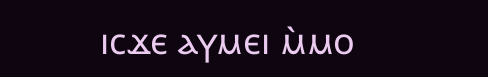ⲓⲥϫⲉ ⲁⲩⲙⲉⲓ ⲙ̀ⲙⲟ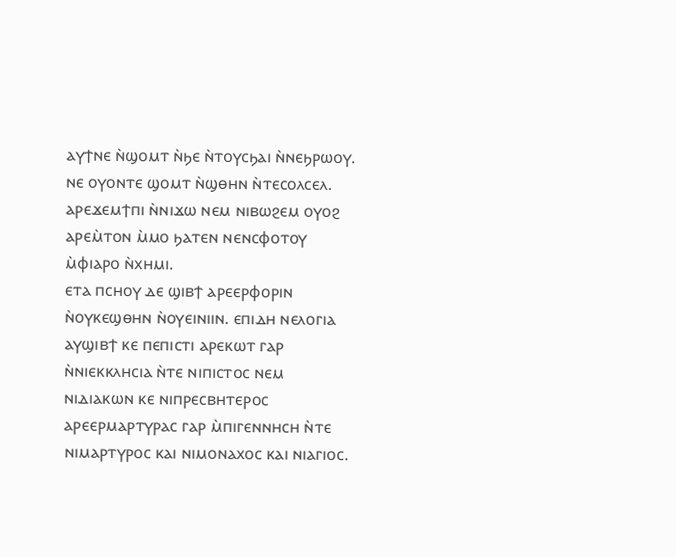ⲁⲩϯⲛⲉ ⲛ̀ϣⲟⲙⲧ ⲛ̀ϧⲉ ⲛ̀ⲧⲟⲩⲥϧⲁⲓ ⲛ̀ⲛⲉϧⲣⲱⲟⲩ. ⲛⲉ ⲟⲩⲟⲛⲧⲉ ϣⲟⲙⲧ ⲛ̀ϣⲑⲏⲛ ⲛ̀ⲧⲉⲥⲟⲗⲥⲉⲗ. ⲁⲣⲉϫⲉⲙϯⲡⲓ ⲛ̀ⲛⲓϫⲱ ⲛⲉⲙ ⲛⲓⲃⲱϩⲉⲙ ⲟⲩⲟϩ ⲁⲣⲉⲙ̀ⲧⲟⲛ ⲙ̀ⲙⲟ ϧⲁⲧⲉⲛ ⲛⲉⲛⲥⲫⲟⲧⲟⲩ ⲙ̀ⲫⲓⲁⲣⲟ ⲛ̀ⲭⲏⲙⲓ.
ⲉⲧⲁ ⲡⲥⲏⲟⲩ ⲇⲉ ϣⲓⲃϯ ⲁⲣⲉⲉⲣⲫⲟⲣⲓⲛ ⲛ̀ⲟⲩⲕⲉϣⲑⲏⲛ ⲛ̀ⲟⲩⲉⲓⲛⲓⲓⲛ. ⲉⲡⲓⲇⲏ ⲛⲉⲗⲟⲅⲓⲁ ⲁⲩϣⲓⲃϯ ⲕⲉ ⲡⲉⲡⲓⲥⲧⲓ ⲁⲣⲉⲕⲱⲧ ⲅⲁⲣ ⲛ̀ⲛⲓⲉⲕⲕⲗⲏⲥⲓⲁ ⲛ̀ⲧⲉ ⲛⲓⲡⲓⲥⲧⲟⲥ ⲛⲉⲙ ⲛⲓⲇⲓⲁⲕⲱⲛ ⲕⲉ ⲛⲓⲡⲣⲉⲥⲃⲏⲧⲉⲣⲟⲥ ⲁⲣⲉⲉⲣⲙⲁⲣⲧⲩⲣⲁⲥ ⲅⲁⲣ ⲙ̀ⲡⲓⲅⲉⲛⲛⲏⲥⲏ ⲛ̀ⲧⲉ ⲛⲓⲙⲁⲣⲧⲩⲣⲟⲥ ⲕⲁⲓ ⲛⲓⲙⲟⲛⲁⲭⲟⲥ ⲕⲁⲓ ⲛⲓⲁⲅⲓⲟⲥ.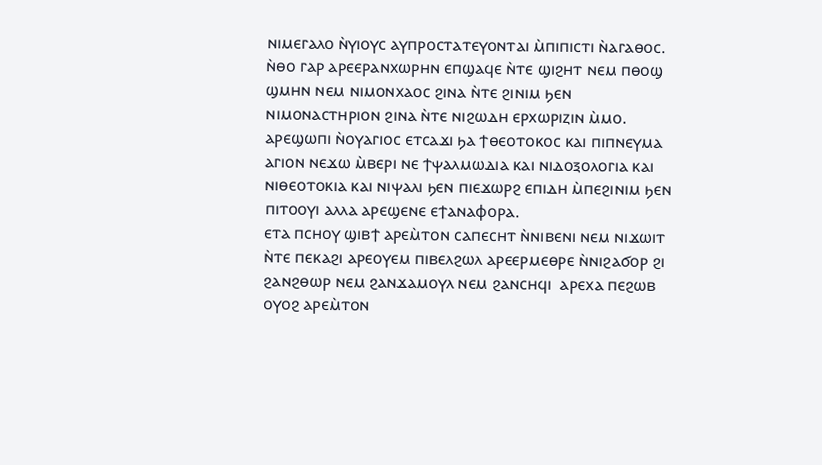ⲛⲓⲙⲉⲅⲁⲗⲟ ⲛ̀ⲩⲓⲟⲩⲥ ⲁⲩⲡⲣⲟⲥⲧⲁⲧⲉⲩⲟⲛⲧⲁⲓ ⲙ̀ⲡⲓⲡⲓⲥⲧⲓ ⲛ̀ⲁⲅⲁⲑⲟⲥ. ⲛ̀ⲑⲟ ⲅⲁⲣ ⲁⲣⲉⲉⲣⲁⲛⲭⲱⲣⲏⲛ ⲉⲡϣⲁϥⲉ ⲛ̀ⲧⲉ ϣⲓϩⲏⲧ ⲛⲉⲙ ⲡⲑⲟϣ ϣⲙⲏⲛ ⲛⲉⲙ ⲛⲓⲙⲟⲛⲭⲁⲟⲥ ϩⲓⲛⲁ ⲛ̀ⲧⲉ ϩⲓⲛⲓⲙ ϧⲉⲛ ⲛⲓⲙⲟⲛⲁⲥⲧⲏⲣⲓⲟⲛ ϩⲓⲛⲁ ⲛ̀ⲧⲉ ⲛⲓϩⲱⲇⲏ ⲉⲣⲭⲱⲣⲓⲍⲓⲛ ⲙ̀ⲙⲟ. ⲁⲣⲉϣⲱⲡⲓ ⲛ̀ⲟⲩⲁⲅⲓⲟⲥ ⲉⲧⲥⲁϫⲓ ϧⲁ ϯⲑⲉⲟⲧⲟⲕⲟⲥ ⲕⲁⲓ ⲡⲓⲡⲛⲉⲩⲙⲁ ⲁⲅⲓⲟⲛ ⲛⲉϫⲱ ⲙ̀ⲃⲉⲣⲓ ⲛⲉ ϯⲯⲁⲗⲙⲱⲇⲓⲁ ⲕⲁⲓ ⲛⲓⲇⲟⲝⲟⲗⲟⲅⲓⲁ ⲕⲁⲓ ⲛⲓⲑⲉⲟⲧⲟⲕⲓⲁ ⲕⲁⲓ ⲛⲓⲯⲁⲗⲓ ϧⲉⲛ ⲡⲓⲉϫⲱⲣϩ ⲉⲡⲓⲇⲏ ⲙ̀ⲡⲉϩⲓⲛⲓⲙ ϧⲉⲛ ⲡⲓⲧⲟⲟⲩⲓ ⲁⲗⲗⲁ ⲁⲣⲉϣⲉⲛⲉ ⲉϯⲁⲛⲁⲫⲟⲣⲁ.
ⲉⲧⲁ ⲡⲥⲏⲟⲩ ϣⲓⲃϯ ⲁⲣⲉⲙ̀ⲧⲟⲛ ⲥⲁⲡⲉⲥⲏⲧ ⲛ̀ⲛⲓⲃⲉⲛⲓ ⲛⲉⲙ ⲛⲓϫⲱⲓⲧ ⲛ̀ⲧⲉ ⲡⲉⲕⲁϩⲓ ⲁⲣⲉⲟⲩⲉⲙ ⲡⲓⲃⲉⲗϩⲱⲗ ⲁⲣⲉⲉⲣⲙⲉⲑⲣⲉ ⲛ̀ⲛⲓϩⲁϭⲟⲣ ϩⲓ ϩⲁⲛϩⲑⲱⲣ ⲛⲉⲙ ϩⲁⲛϫⲁⲙⲟⲩⲗ ⲛⲉⲙ ϩⲁⲛⲥⲏϥⲓ  ⲁⲣⲉⲭⲁ ⲡⲉϩⲱⲃ ⲟⲩⲟϩ ⲁⲣⲉⲙ̀ⲧⲟⲛ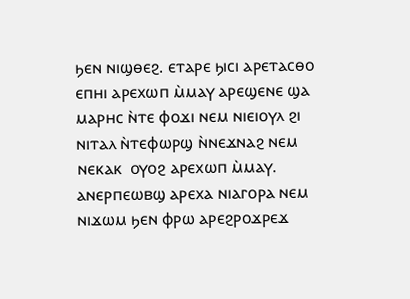ϧⲉⲛ ⲛⲓϣⲑⲉϩ. ⲉⲧⲁⲣⲉ ϧⲓⲥⲓ ⲁⲣⲉⲧⲁⲥⲑⲟ ⲉⲡⲏⲓ ⲁⲣⲉⲭⲱⲡ ⲙ̀ⲙⲁⲩ ⲁⲣⲉϣⲉⲛⲉ ϣⲁ ⲙⲁⲣⲏⲥ ⲛ̀ⲧⲉ ⲫⲟϫⲓ ⲛⲉⲙ ⲛⲓⲉⲓⲟⲩⲗ ϩⲓ ⲛⲓⲧⲁⲗ ⲛ̀ⲧⲉⲫⲱⲣϣ ⲛ̀ⲛⲉϫⲛⲁϩ ⲛⲉⲙ ⲛⲉⲕⲁⲕ  ⲟⲩⲟϩ ⲁⲣⲉⲭⲱⲡ ⲙ̀ⲙⲁⲩ. ⲁⲛⲉⲣⲡⲉⲱⲃϣ ⲁⲣⲉⲭⲁ ⲛⲓⲁⲅⲟⲣⲁ ⲛⲉⲙ ⲛⲓϫⲱⲙ ϧⲉⲛ ⲫⲣⲱ ⲁⲣⲉϩⲣⲟϫⲣⲉϫ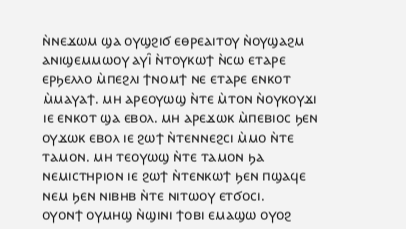ⲛ̀ⲛⲉϫⲱⲙ ϣⲁ ⲟⲩϣϩⲓϭ ⲉⲑⲣⲉⲁⲓⲧⲟⲩ ⲛ̀ⲟⲩϣⲁϩⲙ
ⲁⲛⲓϣⲉⲙⲙⲱⲟⲩ ⲁⲩⲓ̑ ⲛ̀ⲧⲟⲩⲕⲱϯ ⲛ̀ⲥⲱ ⲉⲧⲁⲣⲉ ⲉⲣϧⲉⲗⲗⲟ ⲙ̀ⲡⲉϩⲗⲓ ϯⲛⲟⲙϯ ⲛⲉ ⲉⲧⲁⲣⲉ ⲉⲛⲕⲟⲧ ⲙ̀ⲙⲁⲩⲁϯ. ⲙⲏ ⲁⲣⲉⲟⲩⲱϣ ⲛ̀ⲧⲉ ⲙ̀ⲧⲟⲛ ⲛ̀ⲟⲩⲕⲟⲩϫⲓ ⲓⲉ ⲉⲛⲕⲟⲧ ϣⲁ ⲉⲃⲟⲗ. ⲙⲏ ⲁⲣⲉϫⲱⲕ ⲙ̀ⲡⲉⲃⲓⲟⲥ ϧⲉⲛ ⲟⲩϫⲱⲕ ⲉⲃⲟⲗ ⲓⲉ ϩⲱϯ ⲛ̀ⲧⲉⲛⲛⲉϩⲥⲓ ⲙ̀ⲙⲟ ⲛ̀ⲧⲉ ⲧⲁⲙⲟⲛ. ⲙⲏ ⲧⲉⲟⲩⲱϣ ⲛ̀ⲧⲉ ⲧⲁⲙⲟⲛ ϧⲁ ⲛⲉⲙⲓⲥⲧⲏⲣⲓⲟⲛ ⲓⲉ ϩⲱϯ ⲛ̀ⲧⲉⲛⲕⲱϯ ϧⲉⲛ ⲡϣⲁϥⲉ ⲛⲉⲙ ϧⲉⲛ ⲛⲓⲃⲏⲃ ⲛ̀ⲧⲉ ⲛⲓⲧⲱⲟⲩ ⲉⲧϭⲟⲥⲓ.
ⲟⲩⲟⲛϯ ⲟⲩⲙⲏϣ ⲛ̀ϣⲓⲛⲓ ϯⲟⲃⲓ ⲉⲙⲁϣⲱ ⲟⲩⲟϩ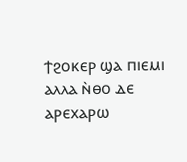ϯϩⲟⲕⲉⲣ ϣⲁ ⲡⲓⲉⲙⲓ ⲁⲗⲗⲁ ⲛ̀ⲑⲟ ⲇⲉ ⲁⲣⲉⲭⲁⲣⲱ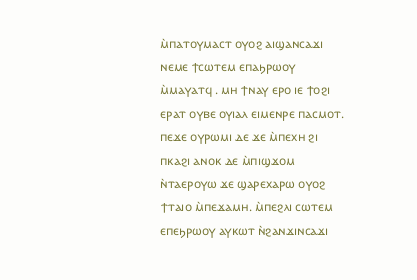ⲙ̀ⲡⲁⲧⲟⲩⲙⲁⲥⲧ ⲟⲩⲟϩ ⲁⲓϣⲁⲛⲥⲁϫⲓ ⲛⲉⲙⲉ ϯⲥⲱⲧⲉⲙ ⲉⲡⲁϧⲣⲱⲟⲩ ⲙ̀ⲙⲁⲩⲁⲧϥ . ⲙⲏ ϯⲛⲁⲩ ⲉⲣⲟ ⲓⲉ ϯⲟϩⲓ ⲉⲣⲁⲧ ⲟⲩⲃⲉ ⲟⲩⲓⲁⲗ ⲉⲓⲙⲉⲛⲣⲉ ⲡⲁⲥⲙⲟⲧ. ⲡⲉϫⲉ ⲟⲩⲣⲱⲙⲓ ⲇⲉ ϫⲉ ⲙ̀ⲡⲉⲭⲏ ϩⲓ ⲡⲕⲁϩⲓ ⲁⲛⲟⲕ ⲇⲉ ⲙ̀ⲡⲓϣϫⲟⲙ ⲛ̀ⲧⲁⲉⲣⲟⲩⲱ ϫⲉ ϣⲁⲣⲉⲭⲁⲣⲱ ⲟⲩⲟϩ ϯⲧⲁⲓⲟ ⲙ̀ⲡⲉϫⲁⲙⲏ. ⲙ̀ⲡⲉϩⲗⲓ ⲥⲱⲧⲉⲙ ⲉⲡⲉϧⲣⲱⲟⲩ ⲁⲩⲕⲱⲧ ⲛ̀ϩⲁⲛϫⲓⲛⲥⲁϫⲓ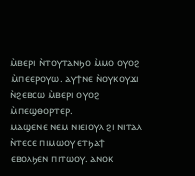ⲙ̀ⲃⲉⲣⲓ ⲛ̀ⲧⲟⲩⲧⲁⲛϧⲟ ⲙ̀ⲙⲟ ⲟⲩⲟϩ ⲙ̀ⲡⲉⲉⲣⲟⲩⲱ. ⲁⲩϯⲛⲉ ⲛ̀ⲟⲩⲕⲟⲩϫⲓ ⲛ̀ϩⲉⲃⲥⲱ ⲙ̀ⲃⲉⲣⲓ ⲟⲩⲟϩ ⲙ̀ⲡⲉϣⲑⲟⲣⲧⲉⲣ.
ⲙⲁϣⲉⲛⲉ ⲛⲉⲙ ⲛⲓⲉⲓⲟⲩⲗ ϩⲓ ⲛⲓⲧⲁⲗ ⲛ̀ⲧⲉⲥⲉ ⲡⲓⲙⲱⲟⲩ ⲉⲧϧⲁϯ ⲉⲃⲟⲗϧⲉⲛ ⲡⲓⲧⲱⲟⲩ. ⲁⲛⲟⲕ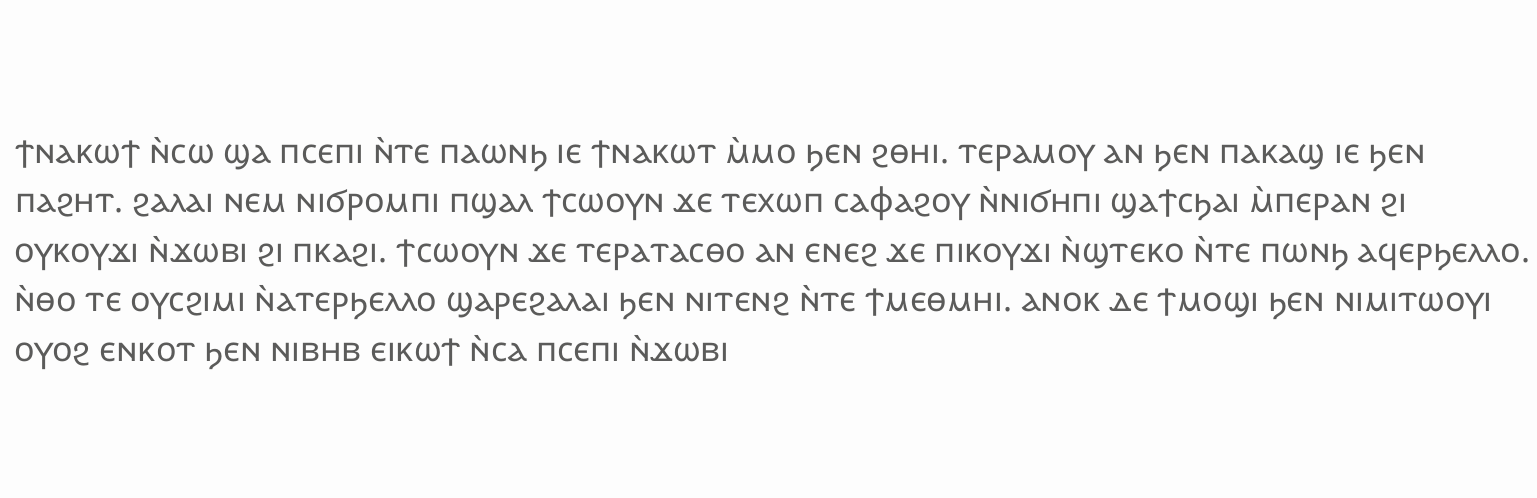ϯⲛⲁⲕⲱϯ ⲛ̀ⲥⲱ ϣⲁ ⲡⲥⲉⲡⲓ ⲛ̀ⲧⲉ ⲡⲁⲱⲛϧ ⲓⲉ ϯⲛⲁⲕⲱⲧ ⲙ̀ⲙⲟ ϧⲉⲛ ϩⲑⲏⲓ. ⲧⲉⲣⲁⲙⲟⲩ ⲁⲛ ϧⲉⲛ ⲡⲁⲕⲁϣ ⲓⲉ ϧⲉⲛ ⲡⲁϩⲏⲧ. ϩⲁⲗⲁⲓ ⲛⲉⲙ ⲛⲓϭⲣⲟⲙⲡⲓ ⲡϣⲁⲗ ϯⲥⲱⲟⲩⲛ ϫⲉ ⲧⲉⲭⲱⲡ ⲥⲁⲫⲁϩⲟⲩ ⲛ̀ⲛⲓϭⲏⲡⲓ ϣⲁϯⲥϧⲁⲓ ⲙ̀ⲡⲉⲣⲁⲛ ϩⲓ ⲟⲩⲕⲟⲩϫⲓ ⲛ̀ϫⲱⲃⲓ ϩⲓ ⲡⲕⲁϩⲓ. ϯⲥⲱⲟⲩⲛ ϫⲉ ⲧⲉⲣⲁⲧⲁⲥⲑⲟ ⲁⲛ ⲉⲛⲉϩ ϫⲉ ⲡⲓⲕⲟⲩϫⲓ ⲛ̀ϣⲧⲉⲕⲟ ⲛ̀ⲧⲉ ⲡⲱⲛϧ ⲁϥⲉⲣϧⲉⲗⲗⲟ. ⲛ̀ⲑⲟ ⲧⲉ ⲟⲩⲥϩⲓⲙⲓ ⲛ̀ⲁⲧⲉⲣϧⲉⲗⲗⲟ ϣⲁⲣⲉϩⲁⲗⲁⲓ ϧⲉⲛ ⲛⲓⲧⲉⲛϩ ⲛ̀ⲧⲉ ϯⲙⲉⲑⲙⲏⲓ. ⲁⲛⲟⲕ ⲇⲉ ϯⲙⲟϣⲓ ϧⲉⲛ ⲛⲓⲙⲓⲧⲱⲟⲩⲓ ⲟⲩⲟϩ ⲉⲛⲕⲟⲧ ϧⲉⲛ ⲛⲓⲃⲏⲃ ⲉⲓⲕⲱϯ ⲛ̀ⲥⲁ ⲡⲥⲉⲡⲓ ⲛ̀ϫⲱⲃⲓ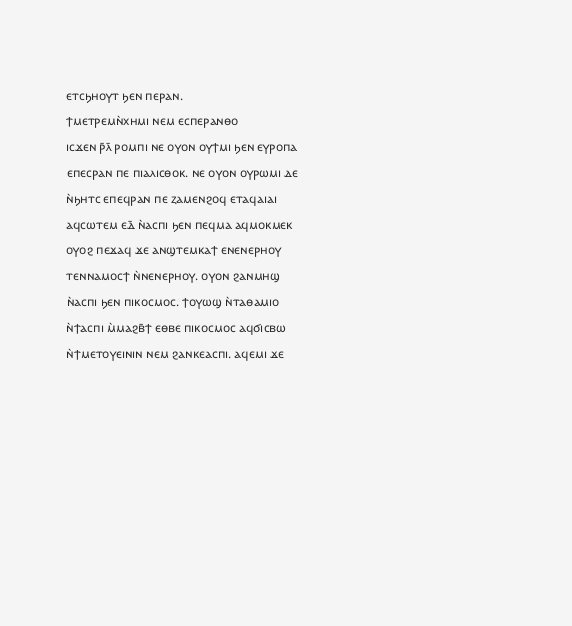ⲉⲧⲥϧⲏⲟⲩⲧ ϧⲉⲛ ⲡⲉⲣⲁⲛ.
ϯⲙⲉⲧⲣⲉⲙⲛ̀ⲭⲏⲙⲓ ⲛⲉⲙ ⲉⲥⲡⲉⲣⲁⲛⲑⲟ
ⲓⲥϫⲉⲛ ⲣ̄ⲗ̄ ⲣⲟⲙⲡⲓ ⲛⲉ ⲟⲩⲟⲛ ⲟⲩϯⲙⲓ ϧⲉⲛ ⲉⲩⲣⲟⲡⲁ ⲉⲡⲉⲥⲣⲁⲛ ⲡⲉ ⲡⲓⲁⲗⲓⲥⲑⲟⲕ. ⲛⲉ ⲟⲩⲟⲛ ⲟⲩⲣⲱⲙⲓ ⲇⲉ ⲛ̀ϧⲏⲧⲥ ⲉⲡⲉϥⲣⲁⲛ ⲡⲉ ⲍⲁⲙⲉⲛϩⲟϥ ⲉⲧⲁϥⲁⲓⲁⲓ ⲁϥⲥⲱⲧⲉⲙ ⲉⲇ̄ ⲛ̀ⲁⲥⲡⲓ ϧⲉⲛ ⲡⲉϥⲙⲁ ⲁϥⲙⲟⲕⲙⲉⲕ ⲟⲩⲟϩ ⲡⲉϫⲁϥ ϫⲉ ⲁⲛϣⲧⲉⲙⲕⲁϯ ⲉⲛⲉⲛⲉⲣⲏⲟⲩ ⲧⲉⲛⲛⲁⲙⲟⲥϯ ⲛ̀ⲛⲉⲛⲉⲣⲏⲟⲩ. ⲟⲩⲟⲛ ϩⲁⲛⲙⲏϣ ⲛ̀ⲁⲥⲡⲓ ϧⲉⲛ ⲡⲓⲕⲟⲥⲙⲟⲥ. ϯⲟⲩⲱϣ ⲛ̀ⲧⲁⲑⲁⲙⲓⲟ ⲛ̀ϯⲁⲥⲡⲓ ⲙ̀ⲙⲁϩⲃ̄ϯ ⲉⲑⲃⲉ ⲡⲓⲕⲟⲥⲙⲟⲥ ⲁϥϭⲓⲥⲃⲱ ⲛ̀ϯⲙⲉⲧⲟⲩⲉⲓⲛⲓⲛ ⲛⲉⲙ ϩⲁⲛⲕⲉⲁⲥⲡⲓ. ⲁϥⲉⲙⲓ ϫⲉ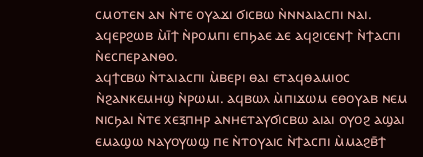ⲥⲙⲟⲧⲉⲛ ⲁⲛ ⲛ̀ⲧⲉ ⲟⲩⲁϫⲓ ϭⲓⲥⲃⲱ ⲛ̀ⲛⲛⲁⲓⲁⲥⲡⲓ ⲛⲁⲓ. ⲁϥⲉⲣϩⲱⲃ ⲙ̀ⲓ̄ϯ ⲛ̀ⲣⲟⲙⲡⲓ ⲉⲡϧⲁⲉ ⲇⲉ ⲁϥϩⲓⲥⲉⲛϯ ⲛ̀ϯⲁⲥⲡⲓ ⲛ̀ⲉⲥⲡⲉⲣⲁⲛⲑⲟ.
ⲁϥϯⲥⲃⲱ ⲛ̀ⲧⲁⲓⲁⲥⲡⲓ ⲙ̀ⲃⲉⲣⲓ ⲑⲁⲓ ⲉⲧⲁϥⲑⲁⲙⲓⲟⲥ ⲛ̀ϩⲁⲛⲕⲉⲙⲏϣ ⲛ̀ⲣⲱⲙⲓ. ⲁϥⲃⲱⲗ ⲙ̀ⲡⲓϫⲱⲙ ⲉⲑⲟⲩⲁⲃ ⲛⲉⲙ ⲛⲓⲥϧⲁⲓ ⲛ̀ⲧⲉ ⲭⲉⲝⲡⲏⲣ ⲁⲛⲏⲉⲧⲁⲩϭⲓⲥⲃⲱ ⲁⲓⲁⲓ ⲟⲩⲟϩ ⲁϣⲁⲓ ⲉⲙⲁϣⲱ ⲛⲁⲩⲟⲩⲱϣ ⲡⲉ ⲛ̀ⲧⲟⲩⲁⲓⲥ ⲛ̀ϯⲁⲥⲡⲓ ⲙ̀ⲙⲁϩⲃ̄ϯ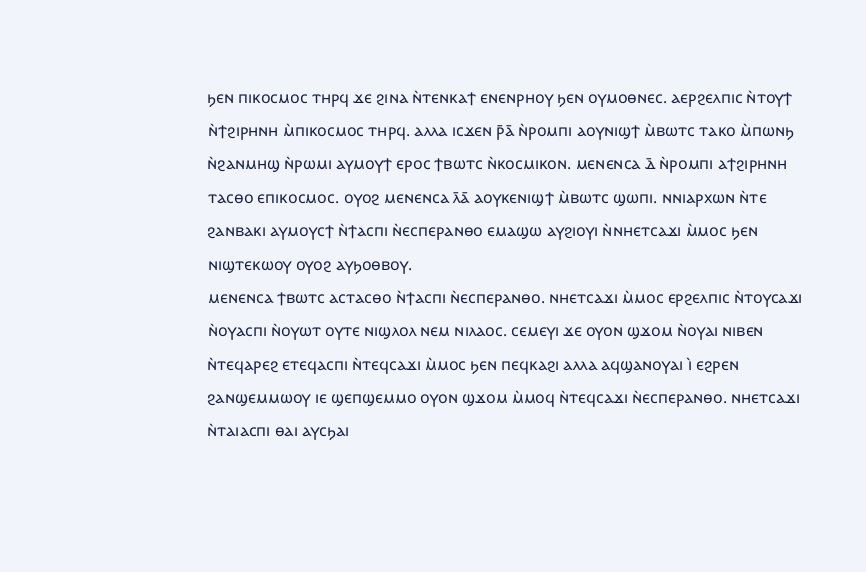ϧⲉⲛ ⲡⲓⲕⲟⲥⲙⲟⲥ ⲧⲏⲣϥ ϫⲉ ϩⲓⲛⲁ ⲛ̀ⲧⲉⲛⲕⲁϯ ⲉⲛⲉⲛⲣⲏⲟⲩ ϧⲉⲛ ⲟⲩⲙⲟⲑⲛⲉⲥ. ⲁⲉⲣϩⲉⲗⲡⲓⲥ ⲛ̀ⲧⲟⲩϯ ⲛ̀ϯϩⲓⲣⲏⲛⲏ ⲙ̀ⲡⲓⲕⲟⲥⲙⲟⲥ ⲧⲏⲣϥ. ⲁⲗⲗⲁ ⲓⲥϫⲉⲛ ⲣ̄ⲁ̄ ⲛ̀ⲣⲟⲙⲡⲓ ⲁⲟⲩⲛⲓϣϯ ⲙ̀ⲃⲱⲧⲥ ⲧⲁⲕⲟ ⲙ̀ⲡⲱⲛϧ ⲛ̀ϩⲁⲛⲙⲏϣ ⲛ̀ⲣⲱⲙⲓ ⲁⲩⲙⲟⲩϯ ⲉⲣⲟⲥ ϯⲃⲱⲧⲥ ⲛ̀ⲕⲟⲥⲙⲓⲕⲟⲛ. ⲙⲉⲛⲉⲛⲥⲁ ⲇ̄ ⲛ̀ⲣⲟⲙⲡⲓ ⲁϯϩⲓⲣⲏⲛⲏ ⲧⲁⲥⲑⲟ ⲉⲡⲓⲕⲟⲥⲙⲟⲥ. ⲟⲩⲟϩ ⲙⲉⲛⲉⲛⲥⲁ ⲗ̄ⲁ̄ ⲁⲟⲩⲕⲉⲛⲓϣϯ ⲙ̀ⲃⲱⲧⲥ ϣⲱⲡⲓ. ⲛⲛⲓⲁⲣⲭⲱⲛ ⲛ̀ⲧⲉ ϩⲁⲛⲃⲁⲕⲓ ⲁⲩⲙⲟⲩⲥϯ ⲛ̀ϯⲁⲥⲡⲓ ⲛ̀ⲉⲥⲡⲉⲣⲁⲛⲑⲟ ⲉⲙⲁϣⲱ ⲁⲩϩⲓⲟⲩⲓ ⲛ̀ⲛⲏⲉⲧⲥⲁϫⲓ ⲙ̀ⲙⲟⲥ ϧⲉⲛ ⲛⲓϣⲧⲉⲕⲱⲟⲩ ⲟⲩⲟϩ ⲁⲩϧⲟⲑⲃⲟⲩ.
ⲙⲉⲛⲉⲛⲥⲁ ϯⲃⲱⲧⲥ ⲁⲥⲧⲁⲥⲑⲟ ⲛ̀ϯⲁⲥⲡⲓ ⲛ̀ⲉⲥⲡⲉⲣⲁⲛⲑⲟ. ⲛⲏⲉⲧⲥⲁϫⲓ ⲙ̀ⲙⲟⲥ ⲉⲣϩⲉⲗⲡⲓⲥ ⲛ̀ⲧⲟⲩⲥⲁϫⲓ ⲛ̀ⲟⲩⲁⲥⲡⲓ ⲛ̀ⲟⲩⲱⲧ ⲟⲩⲧⲉ ⲛⲓϣⲗⲟⲗ ⲛⲉⲙ ⲛⲓⲗⲁⲟⲥ. ⲥⲉⲙⲉⲩⲓ ϫⲉ ⲟⲩⲟⲛ ϣϫⲟⲙ ⲛ̀ⲟⲩⲁⲓ ⲛⲓⲃⲉⲛ ⲛ̀ⲧⲉϥⲁⲣⲉϩ ⲉⲧⲉϥⲁⲥⲡⲓ ⲛ̀ⲧⲉϥⲥⲁϫⲓ ⲙ̀ⲙⲟⲥ ϧⲉⲛ ⲡⲉϥⲕⲁϩⲓ ⲁⲗⲗⲁ ⲁϥϣⲁⲛⲟⲩⲁⲓ ⲓ̀ ⲉϩⲣⲉⲛ ϩⲁⲛϣⲉⲙⲙⲱⲟⲩ ⲓⲉ ϣⲉⲡϣⲉⲙⲙⲟ ⲟⲩⲟⲛ ϣϫⲟⲙ ⲙ̀ⲙⲟϥ ⲛ̀ⲧⲉϥⲥⲁϫⲓ ⲛ̀ⲉⲥⲡⲉⲣⲁⲛⲑⲟ. ⲛⲏⲉⲧⲥⲁϫⲓ ⲛ̀ⲧⲁⲓⲁⲥⲡⲓ ⲑⲁⲓ ⲁⲩⲥϧⲁⲓ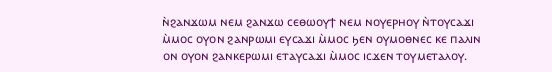ⲛ̀ϩⲁⲛϫⲱⲙ ⲛⲉⲙ ϩⲁⲛϫⲱ ⲥⲉⲑⲱⲟⲩϯ ⲛⲉⲙ ⲛⲟⲩⲉⲣⲏⲟⲩ ⲛ̀ⲧⲟⲩⲥⲁϫⲓ ⲙ̀ⲙⲟⲥ ⲟⲩⲟⲛ ϩⲁⲛⲣⲱⲙⲓ ⲉⲩⲥⲁϫⲓ ⲙ̀ⲙⲟⲥ ϧⲉⲛ ⲟⲩⲙⲟⲑⲛⲉⲥ ⲕⲉ ⲡⲁⲗⲓⲛ ⲟⲛ ⲟⲩⲟⲛ ϩⲁⲛⲕⲉⲣⲱⲙⲓ ⲉⲧⲁⲩⲥⲁϫⲓ ⲙ̀ⲙⲟⲥ ⲓⲥϫⲉⲛ ⲧⲟⲩⲙⲉⲧⲁⲗⲟⲩ.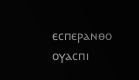ⲉⲥⲡⲉⲣⲁⲛⲑⲟ ⲟⲩⲁⲥⲡⲓ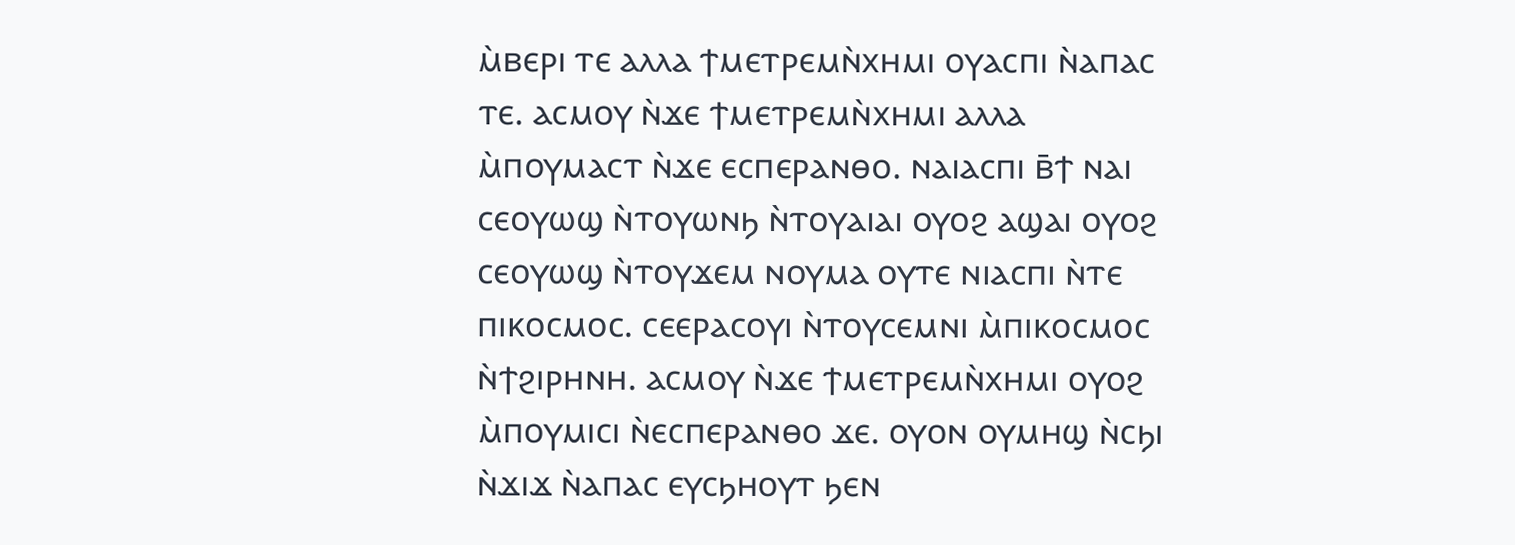ⲙ̀ⲃⲉⲣⲓ ⲧⲉ ⲁⲗⲗⲁ ϯⲙⲉⲧⲣⲉⲙⲛ̀ⲭⲏⲙⲓ ⲟⲩⲁⲥⲡⲓ ⲛ̀ⲁⲡⲁⲥ ⲧⲉ. ⲁⲥⲙⲟⲩ ⲛ̀ϫⲉ ϯⲙⲉⲧⲣⲉⲙⲛ̀ⲭⲏⲙⲓ ⲁⲗⲗⲁ ⲙ̀ⲡⲟⲩⲙⲁⲥⲧ ⲛ̀ϫⲉ ⲉⲥⲡⲉⲣⲁⲛⲑⲟ. ⲛⲁⲓⲁⲥⲡⲓ ⲃ̄ϯ ⲛⲁⲓ ⲥⲉⲟⲩⲱϣ ⲛ̀ⲧⲟⲩⲱⲛϧ ⲛ̀ⲧⲟⲩⲁⲓⲁⲓ ⲟⲩⲟϩ ⲁϣⲁⲓ ⲟⲩⲟϩ ⲥⲉⲟⲩⲱϣ ⲛ̀ⲧⲟⲩϫⲉⲙ ⲛⲟⲩⲙⲁ ⲟⲩⲧⲉ ⲛⲓⲁⲥⲡⲓ ⲛ̀ⲧⲉ ⲡⲓⲕⲟⲥⲙⲟⲥ. ⲥⲉⲉⲣⲁⲥⲟⲩⲓ ⲛ̀ⲧⲟⲩⲥⲉⲙⲛⲓ ⲙ̀ⲡⲓⲕⲟⲥⲙⲟⲥ ⲛ̀ϯϩⲓⲣⲏⲛⲏ. ⲁⲥⲙⲟⲩ ⲛ̀ϫⲉ ϯⲙⲉⲧⲣⲉⲙⲛ̀ⲭⲏⲙⲓ ⲟⲩⲟϩ ⲙ̀ⲡⲟⲩⲙⲓⲥⲓ ⲛ̀ⲉⲥⲡⲉⲣⲁⲛⲑⲟ ϫⲉ. ⲟⲩⲟⲛ ⲟⲩⲙⲏϣ ⲛ̀ⲥϧⲓ ⲛ̀ϫⲓϫ ⲛ̀ⲁⲡⲁⲥ ⲉⲩⲥϧⲏⲟⲩⲧ ϧⲉⲛ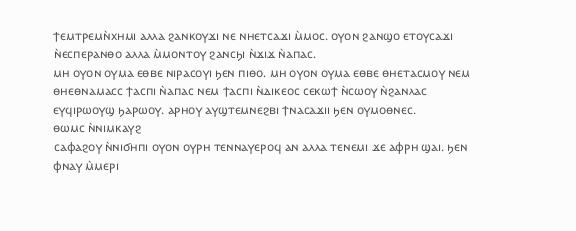ϯⲉⲙⲧⲣⲉⲙⲛ̀ⲭⲏⲙⲓ ⲁⲗⲗⲁ ϩⲁⲛⲕⲟⲩϫⲓ ⲛⲉ ⲛⲏⲉⲧⲥⲁϫⲓ ⲙ̀ⲙⲟⲥ. ⲟⲩⲟⲛ ϩⲁⲛϣⲟ ⲉⲧⲟⲩⲥⲁϫⲓ ⲛ̀ⲉⲥⲡⲉⲣⲁⲛⲑⲟ ⲁⲗⲗⲁ ⲙ̀ⲙⲟⲛⲧⲟⲩ ϩⲁⲛⲥϧⲓ ⲛ̀ϫⲓϫ ⲛ̀ⲁⲡⲁⲥ.
ⲙⲏ ⲟⲩⲟⲛ ⲟⲩⲙⲁ ⲉⲑⲃⲉ ⲛⲓⲣⲁⲥⲟⲩⲓ ϧⲉⲛ ⲡⲓⲑⲟ. ⲙⲏ ⲟⲩⲟⲛ ⲟⲩⲙⲁ ⲉⲑⲃⲉ ⲑⲏⲉⲧⲁⲥⲙⲟⲩ ⲛⲉⲙ ⲑⲏⲉⲑⲛⲁⲙⲁⲥⲥ ϯⲁⲥⲡⲓ ⲛ̀ⲁⲡⲁⲥ ⲛⲉⲙ ϯⲁⲥⲡⲓ ⲛ̀ⲇⲓⲕⲉⲟⲥ ⲥⲉⲕⲱϯ ⲛ̀ⲥⲱⲟⲩ ⲛ̀ϩⲁⲛⲗⲁⲥ ⲉⲩϥⲓⲣⲱⲟⲩϣ ϧⲁⲣⲱⲟⲩ. ⲁⲣⲏⲟⲩ ⲁⲩϣⲧⲉⲙⲛⲉϩⲃⲓ ϯⲛⲁⲥⲁϫⲓⲓ ϧⲉⲛ ⲟⲩⲙⲟⲑⲛⲉⲥ.
ⲑⲱⲙⲥ ⲛ̀ⲛⲓⲙⲕⲁⲩϩ
ⲥⲁⲫⲁϩⲟⲩ ⲛ̀ⲛⲓϭⲏⲡⲓ ⲟⲩⲟⲛ ⲟⲩⲣⲏ ⲧⲉⲛⲛⲁⲩⲉⲣⲟϥ ⲁⲛ ⲁⲗⲗⲁ ⲧⲉⲛⲉⲙⲓ ϫⲉ ⲁⲫⲣⲏ ϣⲁⲓ. ϧⲉⲛ ⲫⲛⲁⲩ ⲙ̀ⲙⲉⲣⲓ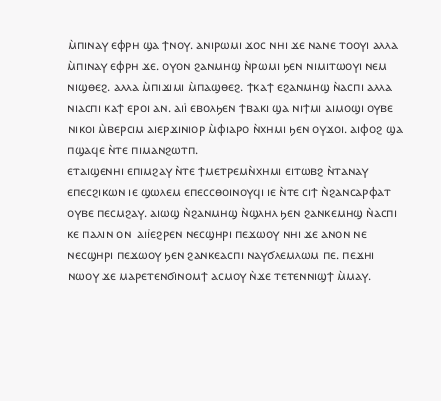ⲙ̀ⲡⲓⲛⲁⲩ ⲉⲫⲣⲏ ϣⲁ ϯⲛⲟⲩ. ⲁⲛⲓⲣⲱⲙⲓ ϫⲟⲥ ⲛⲏⲓ ϫⲉ ⲛⲁⲛⲉ ⲧⲟⲟⲩⲓ ⲁⲗⲗⲁ ⲙ̀ⲡⲓⲛⲁⲩ ⲉⲫⲣⲏ ϫⲉ. ⲟⲩⲟⲛ ϩⲁⲛⲙⲏϣ ⲛ̀ⲣⲱⲙⲓ ϧⲉⲛ ⲛⲓⲙⲓⲧⲱⲟⲩⲓ ⲛⲉⲙ ⲛⲓϣⲑⲉϩ. ⲁⲗⲗⲁ ⲙ̀ⲡⲓϫⲓⲙⲓ ⲙ̀ⲡⲁϣⲑⲉϩ. ϯⲕⲁϯ ⲉϩⲁⲛⲙⲏϣ ⲛ̀ⲁⲥⲡⲓ ⲁⲗⲗⲁ ⲛⲓⲁⲥⲡⲓ ⲕⲁϯ ⲉⲣⲟⲓ ⲁⲛ. ⲁⲓⲓ̇ ⲉⲃⲟⲗϧⲉⲛ ϯⲃⲁⲕⲓ ϣⲁ ⲛⲓϯⲙⲓ ⲁⲓⲙⲟϣⲓ ⲟⲩⲃⲉ ⲛⲓⲕⲟⲓ ⲙ̀ⲃⲉⲣⲥⲓⲙ ⲁⲓⲉⲣϫⲓⲛⲓⲟⲣ ⲙ̀ⲫⲓⲁⲣⲟ ⲛ̀ⲭⲏⲙⲓ ϧⲉⲛ ⲟⲩϫⲟⲓ. ⲁⲓⲫⲟϩ ϣⲁ ⲡϣⲁϥⲉ ⲛ̀ⲧⲉ ⲡⲓⲙⲁⲛϩⲱⲧⲡ.
ⲉⲧⲁⲓϣⲉⲛⲏⲓ ⲉⲡⲓⲙϩⲁⲩ ⲛ̀ⲧⲉ ϯⲙⲉⲧⲣⲉⲙⲛ̀ⲭⲏⲙⲓ ⲉⲓⲧⲱⲃϩ ⲛ̀ⲧⲁⲛⲁⲩ ⲉⲡⲉⲥϩⲓⲕⲱⲛ ⲓⲉ ϣⲱⲗⲉⲙ ⲉⲡⲉⲥⲥⲑⲟⲓⲛⲟⲩϥⲓ ⲓⲉ ⲛ̀ⲧⲉ ⲥⲓϯ ⲛ̀ϩⲁⲛⲥⲁⲣⲫⲁⲧ ⲟⲩⲃⲉ ⲡⲉⲥⲙϩⲁⲩ. ⲁⲓⲱϣ ⲛ̀ϩⲁⲛⲙⲏϣ ⲛ̀ϣⲗⲏⲗ ϧⲉⲛ ϩⲁⲛⲕⲉⲙⲏϣ ⲛ̀ⲁⲥⲡⲓ ⲕⲉ ⲡⲁⲗⲓⲛ ⲟⲛ  ⲁⲓⲓ̇ⲉϩⲣⲉⲛ ⲛⲉⲥϣⲏⲣⲓ ⲡⲉϫⲱⲟⲩ ⲛⲏⲓ ϫⲉ ⲁⲛⲟⲛ ⲛⲉ ⲛⲉⲥϣⲏⲣⲓ ⲡⲉϫⲱⲟⲩ ϧⲉⲛ ϩⲁⲛⲕⲉⲁⲥⲡⲓ ⲛⲁⲩϭⲗⲉⲙⲗⲱⲙ ⲡⲉ. ⲡⲉϫⲏⲓ ⲛⲱⲟⲩ ϫⲉ ⲙⲁⲣⲉⲧⲉⲛϭⲓⲛⲟⲙϯ ⲁⲥⲙⲟⲩ ⲛ̀ϫⲉ ⲧⲉⲧⲉⲛⲛⲓϣϯ ⲙ̀ⲙⲁⲩ.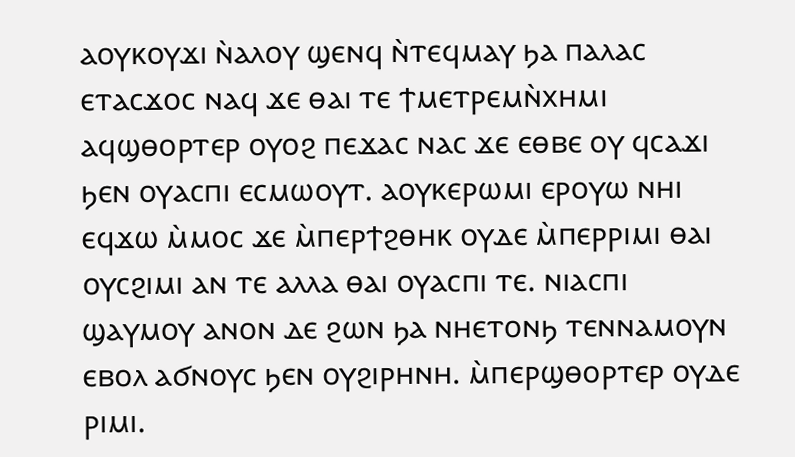ⲁⲟⲩⲕⲟⲩϫⲓ ⲛ̀ⲁⲗⲟⲩ ϣⲉⲛϥ ⲛ̀ⲧⲉϥⲙⲁⲩ ϧⲁ ⲡⲁⲗⲁⲥ ⲉⲧⲁⲥϫⲟⲥ ⲛⲁϥ ϫⲉ ⲑⲁⲓ ⲧⲉ ϯⲙⲉⲧⲣⲉⲙⲛ̀ⲭⲏⲙⲓ ⲁϥϣⲑⲟⲣⲧⲉⲣ ⲟⲩⲟϩ ⲡⲉϫⲁⲥ ⲛⲁⲥ ϫⲉ ⲉⲑⲃⲉ ⲟⲩ ϥⲥⲁϫⲓ ϧⲉⲛ ⲟⲩⲁⲥⲡⲓ ⲉⲥⲙⲱⲟⲩⲧ. ⲁⲟⲩⲕⲉⲣⲱⲙⲓ ⲉⲣⲟⲩⲱ ⲛⲏⲓ ⲉϥϫⲱ ⲙ̀ⲙⲟⲥ ϫⲉ ⲙ̀ⲡⲉⲣϯϩⲑⲏⲕ ⲟⲩⲇⲉ ⲙ̀ⲡⲉⲣⲣⲓⲙⲓ ⲑⲁⲓ ⲟⲩⲥϩⲓⲙⲓ ⲁⲛ ⲧⲉ ⲁⲗⲗⲁ ⲑⲁⲓ ⲟⲩⲁⲥⲡⲓ ⲧⲉ. ⲛⲓⲁⲥⲡⲓ ϣⲁⲩⲙⲟⲩ ⲁⲛⲟⲛ ⲇⲉ ϩⲱⲛ ϧⲁ ⲛⲏⲉⲧⲟⲛϧ ⲧⲉⲛⲛⲁⲙⲟⲩⲛ ⲉⲃⲟⲗ ⲁϭⲛⲟⲩⲥ ϧⲉⲛ ⲟⲩϩⲓⲣⲏⲛⲏ. ⲙ̀ⲡⲉⲣϣⲑⲟⲣⲧⲉⲣ ⲟⲩⲇⲉ ⲣⲓⲙⲓ.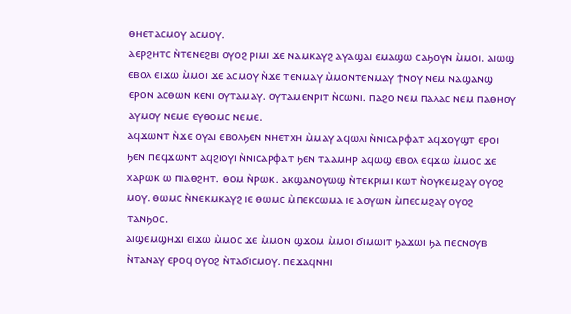ⲑⲏⲉⲧⲁⲥⲙⲟⲩ ⲁⲥⲙⲟⲩ.
ⲁⲉⲣϩⲏⲧⲥ ⲛ̀ⲧⲉⲛⲉϩⲃⲓ ⲟⲩⲟϩ ⲣⲓⲙⲓ ϫⲉ ⲛⲁⲙⲕⲁⲩϩ ⲁⲩⲁϣⲁⲓ ⲉⲙⲁϣⲱ ⲥⲁϧⲟⲩⲛ ⲙ̀ⲙⲟⲓ. ⲁⲓⲱϣ ⲉⲃⲟⲗ ⲉⲓϫⲱ ⲙ̀ⲙⲟⲓ ϫⲉ ⲁⲥⲙⲟⲩ ⲛ̀ϫⲉ ⲧⲉⲛⲙⲁⲩ ⲙ̀ⲙⲟⲛⲧⲉⲛⲙⲁⲩ ϯⲛⲟⲩ ⲛⲉⲙ ⲛⲁϣⲁⲛϣ ⲉⲣⲟⲛ ⲁⲥⲑⲱⲛ ⲕⲉⲛⲓ ⲟⲩⲧⲁⲙⲁⲩ. ⲟⲩⲧⲁⲙⲉⲛⲣⲓⲧ ⲛ̀ⲥⲱⲛⲓ. ⲡⲁϩⲟ ⲛⲉⲙ ⲡⲁⲗⲁⲥ ⲛⲉⲙ ⲡⲁⲑⲏⲟⲩ ⲁⲩⲙⲟⲩ ⲛⲉⲙⲉ ⲉⲩⲑⲟⲙⲥ ⲛⲉⲙⲉ.
ⲁϥϫⲱⲛⲧ ⲛ̀ϫⲉ ⲟⲩⲁⲓ ⲉⲃⲟⲗϧⲉⲛ ⲛⲏⲉⲧⲭⲏ ⲙ̀ⲙⲁⲩ ⲁϥⲱⲗⲓ ⲛ̀ⲛⲓⲥⲁⲣⲫⲁⲧ ⲁϥϫⲟⲩϣⲧ ⲉⲣⲟⲓ ϧⲉⲛ ⲡⲉϥϫⲱⲛⲧ ⲁϥϩⲓⲟⲩⲓ ⲛ̀ⲛⲓⲥⲁⲣⲫⲁⲧ ϧⲉⲛ ⲧⲁⲁⲙⲏⲣ ⲁϥⲱϣ ⲉⲃⲟⲗ ⲉϥϫⲱ ⲙ̀ⲙⲟⲥ ϫⲉ ⲭⲁⲣⲱⲕ ⲱ ⲡⲓⲁⲑϩⲏⲧ. ⲑⲟⲙ ⲛ̀ⲣⲱⲕ. ⲁⲕϣⲁⲛⲟⲩⲱϣ ⲛ̀ⲧⲉⲕⲣⲓⲙⲓ ⲕⲱⲧ ⲛ̀ⲟⲩⲕⲉⲙϩⲁⲩ ⲟⲩⲟϩ ⲙⲟⲩ. ⲑⲱⲙⲥ ⲛ̀ⲛⲉⲕⲙⲕⲁⲩϩ ⲓⲉ ⲑⲱⲙⲥ ⲙ̀ⲡⲉⲕⲥⲱⲙⲁ ⲓⲉ ⲁⲟⲩⲱⲛ ⲙ̀ⲡⲉⲥⲙϩⲁⲩ ⲟⲩⲟϩ ⲧⲁⲛϧⲟⲥ.
ⲁⲓϣⲉⲙϣⲏϫⲓ ⲉⲓϫⲱ ⲙ̀ⲙⲟⲥ ϫⲉ ⲙ̀ⲙⲟⲛ ϣϫⲟⲙ ⲙ̀ⲙⲟⲓ ϭⲓⲙⲱⲓⲧ ϧⲁϫⲱⲓ ϧⲁ ⲡⲉⲥⲛⲟⲩⲃ ⲛ̀ⲧⲁⲛⲁⲩ ⲉⲣⲟϥ ⲟⲩⲟϩ ⲛ̀ⲧⲁϭⲓⲥⲙⲟⲩ. ⲡⲉϫⲁϥⲛⲏⲓ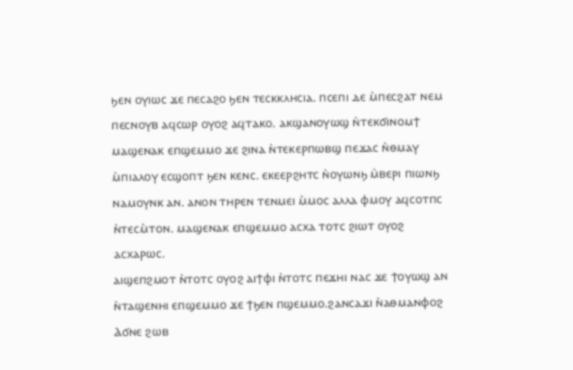ϧⲉⲛ ⲟⲩⲓⲱⲥ ϫⲉ ⲡⲉⲥⲁϩⲟ ϧⲉⲛ ⲧⲉⲥⲕⲕⲗⲏⲥⲓⲁ. ⲡⲥⲉⲡⲓ ⲇⲉ ⲙ̀ⲡⲉⲥϩⲁⲧ ⲛⲉⲙ ⲡⲉⲥⲛⲟⲩⲃ ⲁϥⲥⲱⲣ ⲟⲩⲟϩ ⲁϥⲧⲁⲕⲟ. ⲁⲕϣⲁⲛⲟⲩⲱϣ ⲛ̀ⲧⲉⲕϭⲓⲛⲟⲙϯ ⲙⲁϣⲉⲛⲁⲕ ⲉⲡϣⲉⲙⲙⲟ ϫⲉ ϩⲓⲛⲁ ⲛ̀ⲧⲉⲕⲉⲣⲡⲱⲃϣ ⲡⲉϫⲁⲥ ⲛ̀ⲑⲙⲁⲩ ⲙ̀ⲡⲓⲁⲗⲟⲩ ⲉⲥϣⲟⲡⲧ ϧⲉⲛ ⲕⲉⲛⲥ. ⲉⲕⲉⲉⲣϩⲏⲧⲥ ⲛ̀ⲟⲩⲱⲛϧ ⲙ̀ⲃⲉⲣⲓ ⲡⲓⲱⲛϧ ⲛⲁⲙⲟⲩⲛⲕ ⲁⲛ. ⲁⲛⲟⲛ ⲧⲏⲣⲉⲛ ⲧⲉⲛⲙⲉⲓ ⲙ̀ⲙⲟⲥ ⲁⲗⲗⲁ ⲫⲙⲟⲩ ⲁϥⲥⲟⲧⲡⲥ ⲛ̀ⲧⲉⲥⲙ̀ⲧⲟⲛ. ⲙⲁϣⲉⲛⲁⲕ ⲉⲡϣⲉⲙⲙⲟ ⲁⲥⲭⲁ ⲧⲟⲧⲥ ϩⲓⲱⲧ ⲟⲩⲟϩ ⲁⲥⲭⲁⲣⲱⲥ.
ⲁⲓϣⲉⲡϩⲙⲟⲧ ⲛ̀ⲧⲟⲧⲥ ⲟⲩⲟϩ ⲁⲓϯⲫⲓ ⲛ̀ⲧⲟⲧⲥ ⲡⲉϫⲏⲓ ⲛⲁⲥ ϫⲉ ϯⲟⲩⲱϣ ⲁⲛ ⲛ̀ⲧⲁϣⲉⲛⲏⲓ ⲉⲡϣⲉⲙⲙⲟ ϫⲉ ϯϧⲉⲛ ⲡϣⲉⲙⲙⲟ.ϩⲁⲛⲥⲁϫⲓ ⲛ̀ⲁⲑⲙⲁⲛⲫⲟϩ
Ⲁϭⲛⲉ ϩⲱⲃ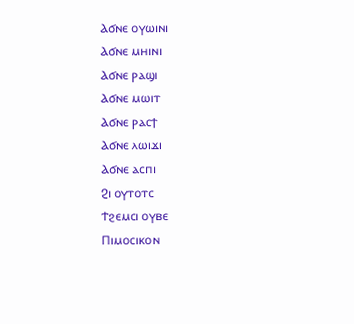Ⲁϭⲛⲉ ⲟⲩⲱⲓⲛⲓ
Ⲁϭⲛⲉ ⲙⲏⲓⲛⲓ
Ⲁϭⲛⲉ ⲣⲁϣⲓ
Ⲁϭⲛⲉ ⲙⲱⲓⲧ
Ⲁϭⲛⲉ ⲣⲁⲥϯ
Ⲁϭⲛⲉ ⲗⲱⲓϫⲓ
Ⲁϭⲛⲉ ⲁⲥⲡⲓ
Ϩⲓ ⲟⲩⲧⲟⲧⲥ
Ϯϩⲉⲙⲥⲓ ⲟⲩⲃⲉ
Ⲡⲓⲙⲟⲥⲓⲕⲟⲛ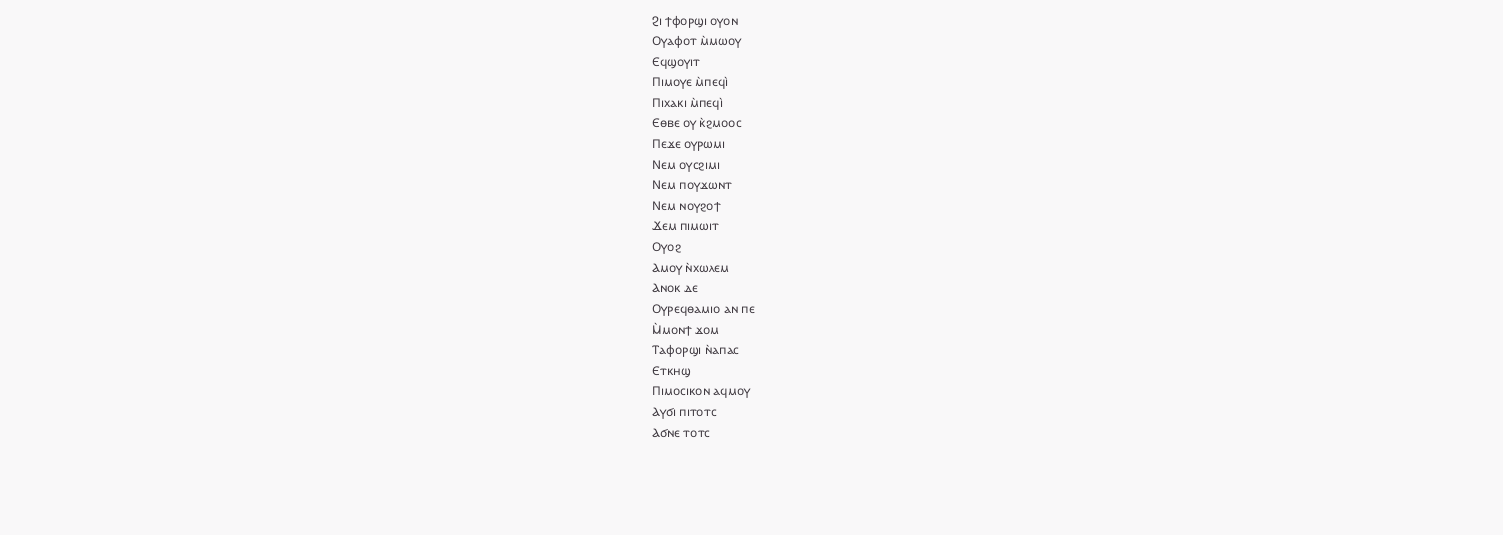Ϩⲓ ϯⲫⲟⲣϣⲓ ⲟⲩⲟⲛ
Ⲟⲩⲁⲫⲟⲧ ⲙ̀ⲙⲱⲟⲩ
Ⲉϥϣⲟⲩⲓⲧ
Ⲡⲓⲙⲟⲩⲉ ⲙ̀ⲡⲉϥⲓ̀
Ⲡⲓⲭⲁⲕⲓ ⲙ̀ⲡⲉϥⲓ̀
Ⲉⲑⲃⲉ ⲟⲩ ⲕ̀ϩⲙⲟⲟⲥ
Ⲡⲉϫⲉ ⲟⲩⲣⲱⲙⲓ
Ⲛⲉⲙ ⲟⲩⲥϩⲓⲙⲓ
Ⲛⲉⲙ ⲡⲟⲩϫⲱⲛⲧ
Ⲛⲉⲙ ⲛⲟⲩϩⲟϯ
Ϫⲉⲙ ⲡⲓⲙⲱⲓⲧ
Ⲟⲩⲟϩ
Ⲁⲙⲟⲩ ⲛ̀ⲭⲱⲗⲉⲙ
Ⲁⲛⲟⲕ ⲇⲉ
Ⲟⲩⲣⲉϥⲑⲁⲙⲓⲟ ⲁⲛ ⲡⲉ
Ⲙ̀ⲙⲟⲛϯ ϫⲟⲙ
Ⲧⲁⲫⲟⲣϣⲓ ⲛ̀ⲁⲡⲁⲥ
Ⲉⲧⲕⲏϣ
Ⲡⲓⲙⲟⲥⲓⲕⲟⲛ ⲁϥⲙⲟⲩ
Ⲁⲩϭⲓ ⲡⲓⲧⲟⲧⲥ
Ⲁϭⲛⲉ ⲧⲟⲧⲥ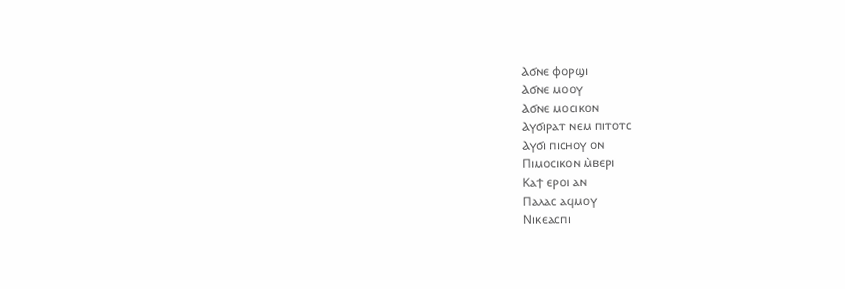Ⲁϭⲛⲉ ⲫⲟⲣϣⲓ
Ⲁϭⲛⲉ ⲙⲟⲟⲩ
Ⲁϭⲛⲉ ⲙⲟⲥⲓⲕⲟⲛ
Ⲁⲩϭⲓⲣⲁⲧ ⲛⲉⲙ ⲡⲓⲧⲟⲧⲥ
Ⲁⲩϭⲓ ⲡⲓⲥⲏⲟⲩ ⲟⲛ
Ⲡⲓⲙⲟⲥⲓⲕⲟⲛ ⲙ̀ⲃⲉⲣⲓ
Ⲕⲁϯ ⲉⲣⲟⲓ ⲁⲛ
Ⲡⲁⲗⲁⲥ ⲁϥⲙⲟⲩ
Ⲛⲓⲕⲉⲁⲥⲡⲓ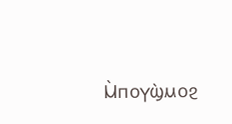Ⲙ̀ⲡⲟⲩϣ̀ⲙⲟϩ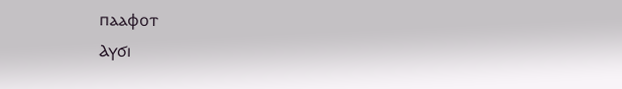ⲡⲁⲁⲫⲟⲧ
Ⲁⲩϭⲓ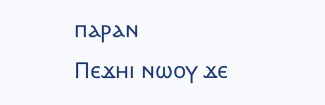ⲡⲁⲣⲁⲛ
Ⲡⲉϫⲏⲓ ⲛⲱⲟⲩ ϫⲉ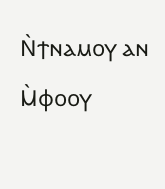Ⲛ̀ϯⲛⲁⲙⲟⲩ ⲁⲛ
Ⲙ̀ⲫⲟⲟⲩ